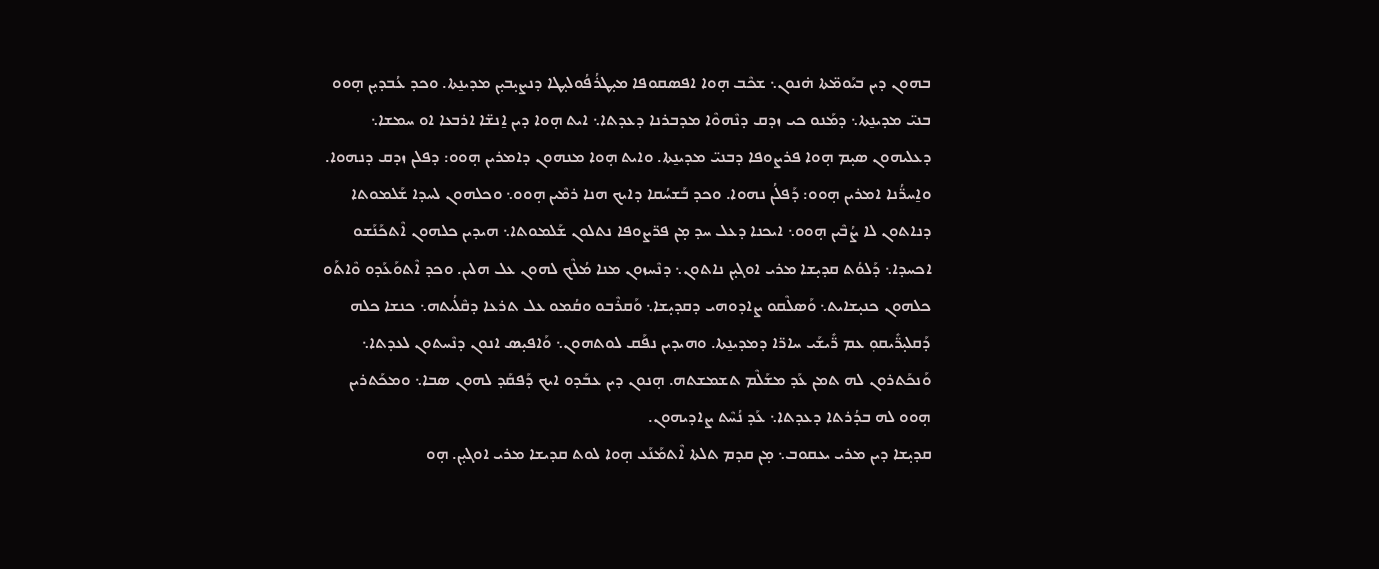ܒܗܘܢ ܕܝܢ ܒܝܰܘܡ̈ܬܐ ܗ̇ܢܘܢ܆ ܫܟܶܒ ܗ̣ܘܐ ܐܦܣܩܘܦܐ ܡܝ̣ܛܪܳܦܳܘܠܝ̣ܛܐ ܕܢܨܝ̣ܒܝ̣ܢ ܡܕܝܢ̱ܬܐ. ܘܟܕ ܥܳܒܕܝ̣ܢ ܗ̣ܘܘ ܒܢܝ̈ ܡܕܝܢ̱ܬܐ܆ ܕܡܰܢܘ ܟܝ ܙܕܩ ܕܢܶܗܘܶܐ ܡܕܒܪܢܐ ܕܥܕܬܐ܆ ܐܝܬ ܗ̣ܘܐ ܕܝܢ ܐ̱ܢܫ̈ܐ ܐܪܒܥܐ ܐܘ ܚܡܫܐ܆ ܕܥܠܝܗܘܢ ܣܝ̣ܡ ܗ̣ܘܐ ܦܪܨܘܦܐ ܕܒܢܝ̈ ܡܕܝܢ̱ܬܐ. ܘܐܝܬ ܗ̣ܘܐ ܡܢܗܘܢ ܕܐܡܪܝܢ ܗ̣ܘܘ: ܕܦܠܢ ܙܕܩ ܕܢܗܘܐ. ܘܐ̱ܚܪ̈ܳܢܐ ܐܡܪܝܢ ܗ̣ܘܘ: ܕܰܦܠܳܢ ܢܗܘܐ. ܘܟܕ ܒܰܫܚܳܩܐ ܕܐܝܟ ܗܢܐ ܪܡܶܝܢ ܗ̣ܘܘ܆ ܘܟܠܗܘܢ ܠܚܕܐ ܫܰܠܡܘܬܐ ܕܢܐܬܘܢ ܠܐ ܨܳܒܶܝܢ ܗ̣ܘܘ܆ ܐܝܟܢܐ ܕܥܠ ܚܕ ܡ̣ܢ ܦܪ̈ܨܘܦܐ ܢܬܠܘܢ ܫܰܠܡܘܬܐ܆ ܗܝܕܝܢ ܟܠܗܘܢ ܐܶܬܟܰܢܰܫܘ ܐܟܚܕܐ܆ ܕܰܠܘܳܬ ܩܕܝ̣ܫܐ ܡܪܝ ܐܘܓܝ̣ܢ ܢܐܬܘܢ܆ ܕܢܶܚܙܘܢ ܡܢܐ ܡܳܠܶܟ ܠܗܘܢ ܥܠ ܗܠܝܢ. ܘܟܕ ܐܶܬܘܰܥܰܕܘ ܘܶܐܬܰܘ ܟܠܗܘܢ ܟܢܝ̣ܫܐܝܬ܆ ܘܰܣܠܶܩܘ ܨܐܕܘܗܝ ܕܩܕܝ̣ܫܐ܆ ܘܰܩܪܶܒܘ ܘܩܳܡܘ ܥܠ ܬܪܥܐ ܕܩܶܠܳܝܬܗ܆ ܟܢܫܐ ܟܠܗ ܕܰܩܠܝ̣ܪ̈ܺܝܩܘ݂ ܥܡ ܪ̈ܺܝܫܰܝ ܚܐܪ̈ܐ ܕܡܕܝܢ̱ܬܐ. ܘܗܝܕܝܢ ܢܦܰܩ ܠܘܬܗܘܢ܆ ܘܰܐܦܝ̣ܣ ܐܢܘܢ ܕܢܶܚܬܘܢ ܠܥܕܬܐ܆ ܘܰܢܟܰܬܪܘܢ ܠܗ ܬܡܢ ܥܰܕ ܡܫܰܠܶܡ ܬܫܡܫܬܗ. ܗ̣ܢܘܢ ܕܝܢ ܥܒܰܕܘ ܐܝܟ ܕܰܦܩܰܕ ܠܗܘܢ ܣܒܐ܆ ܘܡܟܰܬܪܝܢ ܗ̣ܘܘ ܠܗ ܒܕܳܪܬܐ ܕܥܕܬܐ܆ ܥܰܕ ܢܳܚܶܬ ܨܐܕܝܗܘܢ.
ܩܕܝ̣ܫܐ ܕܝܢ ܡܪܝ ܝܥܩܘܒ܆ ܡ̣ܢ ܩܕܡ ܬܠܬܐ ܐܶܬܡܰܢܰܥ ܗ̣ܘܐ ܠܘܬ ܩܕܝܫܐ ܡܪܝ ܐܘܓܝ̣ܢ. ܗ̣ܘ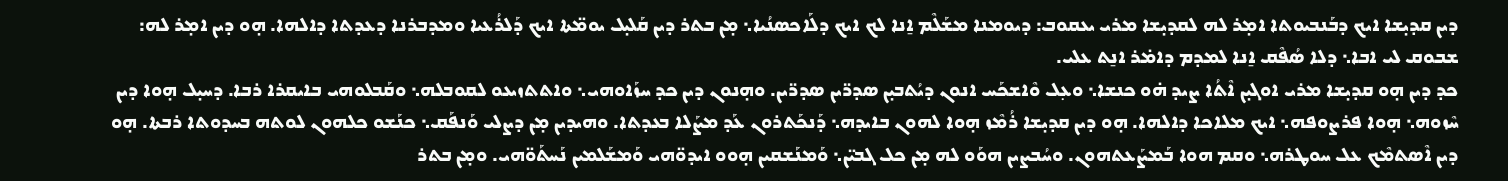ܕܝܢ ܩܕܝ̣ܫܐ ܐܝܟ ܕܒܰܢܒܝܘܬܐ ܐܡ̣ܪ ܠܗ ܠܩܕܝ̣ܫܐ ܡܪܝ ܝܥܩܘܒ: ܕܝܘܡܢܐ ܡܫܰܠܶܡ ܐ̱ܢܐ ܠܟ ܐܝܟ ܕܠܰܐܟܣܢܳܝܐ܆ ܡ̣ܢ ܒܬܪ ܕܝܢ ܩܰܠܝ̣ܠ ܝܘܡ̈ܬܐ ܐܝܟ ܕܰܠܪܳܥܝܐ ܘܡܕܒܪܢܐ ܕܥܕܬܐ ܕܐܠܗܐ. ܗ̣ܘ ܕܝܢ ܐܡ̣ܪ ܠܗ: ܫܒܘܩ ܠܝ ܐܒܐ܆ ܕܠܐ ܣܳܦܶܩ ܐ̱ܢܐ ܠܡܕܡ ܕܐܡ̇ܪ ܐܢ̱ܬ ܥܠܝ.
ܟܕ ܕܝܢ ܗ̣ܘ ܩܕܝ̣ܫܐ ܡܪܝ ܐܘܓܝ̣ܢ ܐܶܬܳܐ ܨܝܕ ܗ̇ܘ ܟܢܫܐ܆ ܘܥ݂ܠ ܘܶܐܫܟܰܚ ܐܢܘܢ ܕܝܳܬܒܝ̣ܢ ܣܕܪ̈ܝܢ ܣܕܪ̈ܝܢ. ܘܗ̣ܢܘܢ ܕܝܢ ܟܕ ܚܙܰܐܘܗܝ܆ ܘܐܬܬܙܝܥܘ ܠܩܘܒܠܗ܆ ܘܩܰܒܠܘܗܝ ܒܐܝܩܪܐ ܪܒܐ. ܕܚܝ̣ܠ ܗ̣ܘܐ ܕܝܢ ܚܶܙܘܗ܆ ܗ̣ܘܐ ܦܪܨܘܦܗ܆ ܐܝܟ ܡܠܐܟܐ ܕܐܠܗܐ. ܗ̣ܘ ܕܝܢ ܩܕܝ̣ܫܐ ܪܳܡܶܙ ܗ̣ܘܐ ܠܗܘܢ ܒܐܝܕܗ܆ ܕܰܢܟܰܬܪܘܢ ܥܰܕ ܡܨܰܠܐ ܒܥܕܬܐ. ܘܗܝܕܝܢ ܡ̣ܢ ܕܨܠܝ ܘܰܢܦܰܩ܆ ܟܢܰܫܘ ܟܠܗܘܢ ܠܘܬܗ ܒܚܕܘܬܐ ܪܒܬܐ. ܗ̣ܘ ܕܝܢ ܐܶܣܬܡܶܟ ܥܠ ܚܘܛܪܗ܆ ܘܩܡ ܗܘܐ ܒܰܡܨܰܥܬܗܘܢ. ܘܚܳܒܨܝܢ ܗܘܰܘ ܠܗ ܡ̣ܢ ܟܠ ܓܒܝ̈ܢ܆ ܘܰܡܢܰܫܩܝܢ ܗ̣ܘܘ ܐܝܕܘ̈ܗܝ ܘܰܡܫܰܠܡܝܢ ܢܰܚܬܰܘ̈ܗܝ. ܘܡ̣ܢ ܒܬܪ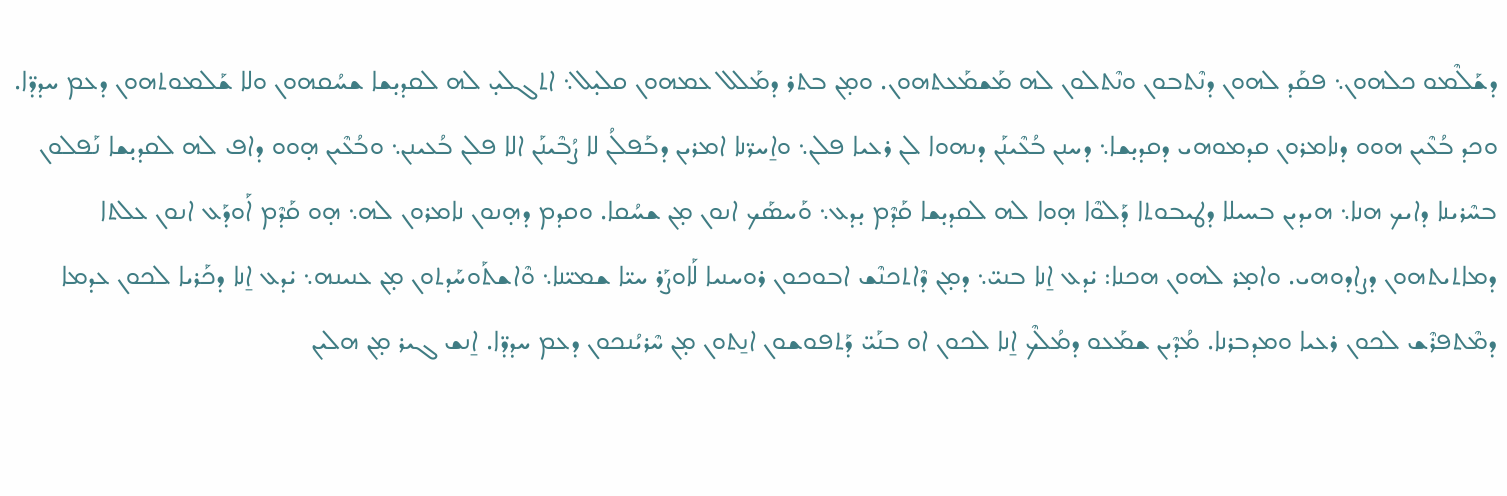ܕܫܰܠܶܡܘ ܟܠܗܘܢ܆ ܦܩܰܕ ܠܗܘܢ ܕܢܶܬܒܘܢ ܘܢܶܬܠܘܢ ܠܗ ܡܰܫܡܰܥܬܗܘܢ. ܘܡ̣ܢ ܒܬܪ ܕܡܰܠܠ ܥܡܗܘܢ ܩܠܝ̣ܠ܆ ܐܬܓܠܝ̣ ܠܗ ܠܩܕܝ̣ܫܐ ܫܚܳܩܗܘܢ ܘܠܐ ܫܰܠܡܘܬܗܘܢ ܕܥܡ ܚܕܕ̈ܐ. ܘܟܕ ܒܳܥܶܝܢ ܗܘܘ ܕܢܐܡܪܘܢ ܩܕܡܘܗܝ ܕܩܕܝ̣ܫܐ܆ ܕܚܢܢ ܒܳܥܶܝܢܰܢ ܕܢܗܘܐ ܠܢ ܪܥܝܐ ܦܠܢ܆ ܘܐ̱ܚܪ̈ܢܐ ܐܡܪܝܢ ܕܒܰܦܠܳܢ ܠܐ ܨܳܒܶܝܢܰܢ ܐܠܐ ܦܠܢ ܒܳܥܝܢܢ܆ ܘܒܳܥܶܝܢ ܗ̣ܘܘ ܕܐܦ ܠܗ ܠܩܕܝ̣ܫܐ ܢܰܦܠܘܢ ܒܚܶܪܝܢܐ ܕܐܝܟ ܗܢܐ܆ ܗܝܕܝܢ ܒܚܝܠܐ ܕܛܝܒܘܬܐ ܕܰܠܘܶܐ ܗ̣ܘܐ ܠܗ ܠܩܕܝ̣ܫܐ ܩܰܕܶܡ ܝ̣ܕܥ܆ ܘܰܚܣܰܟ ܐܢܘܢ ܡ̣ܢ ܫܚܳܩܐ. ܘܩܕܡ ܕܗ̣ܢܘܢ ܢܐܡܪܘܢ ܠܗ܆ ܗ̣ܘ ܩܰܕܶܡ ܐܰܘܕܰܥ ܐܢܘܢ ܥܠܬܐ ܕܡܐܬܝܬܗܘܢ ܕܨܐܕܘܗܝ. ܘܐܡ̣ܪ ܠܗܘܢ ܗܟܢܐ: ܝ̇ܕܥ ܐ̱ܢܐ ܒܢܝ̈܆ ܕܡ̣ܢ ܕܶܐܬܟܢܶܫ ܐܒܘܟܘܢ ܪܘܚܢܝܐ ܠܰܐܘܨܰܪ ܚܝ̈ܐ ܫܡܝ̈ܢܐ܆ ܘܶܐܫܬܰܘܚܰܕܬܘܢ ܡ̣ܢ ܥܢܝܢܗ܆ ܝ̇ܕܥ ܐ̱ܢܐ ܕܟܰܪܝܐ ܠܟܘܢ ܥܕܡܐ ܕܡܶܬܦܪܶܫ ܠܟܘܢ ܪܥܝܐ ܘܡܕܒܪܢܐ. ܡܳܕܶܝܢ ܫܡܰܥܘ ܕܡܳܠܶܟ ܐ̱ܢܐ ܠܟܘܢ ܐܘ ܒܢܰܝ̈ ܕܰܬܦܘܫܘܢ ܐܢ̱ܬܘܢ ܡ̣ܢ ܚܶܪܝܳܢܟܘܢ ܕܥܡ ܚܕܕ̈ܐ. ܐ̱ܢܫ ܓܝܪ ܡ̣ܢ ܗܠܝܢ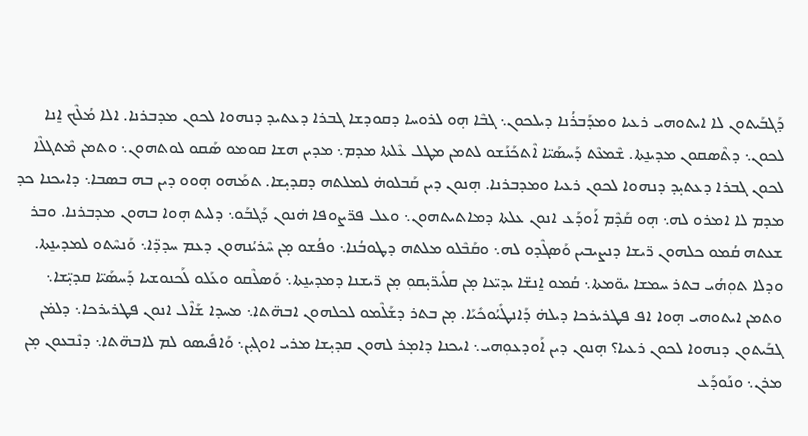ܕܰܓܒܰܝܬܘܢ ܠܐ ܐܝܬܘܗܝ ܪܥܝܐ ܘܡܕܰܒܪܳܢܐ ܕܝܠܟܘܢ܆ ܓܒܶܐ ܗ̣ܘ ܠܪܘܚܐ ܕܩܘܕܫܐ ܓܒܪܐ ܕܥܬܝܕ ܕܢܗܘܐ ܠܟܘܢ ܡܕܒܪܢܐ. ܐܠܐ ܡܳܠܶܟ ܐ̱ܢܐ ܠܟܘܢ܆ ܕܬܶܣܩܘܢ ܡܕܝܢ̱ܬܐ. ܫܶܡܥܶܬ ܕܰܚܣܰܝ̈ܐ ܐܶܬܟܰܢܰܫܘ ܠܬܡܢ ܡܛܠ ܥܶܠܬܐ ܡܕܡ܆ ܡܕܝܢ ܗܫܐ ܩܘܡܘ ܣܰܩܘ ܠܘܬܗܘܢ܆ ܘܬܡܢ ܡܶܬܓܠܶܐ ܠܟܘܢ ܓܒܪܐ ܕܥܬܝ̣ܕ ܕܢܗܘܐ ܠܟܘܢ ܪܥܝܐ ܘܡܕܒܪܢܐ. ܗ̣ܢܘܢ ܕܝܢ ܩܰܒܠܘܗ̇ ܠܡܠܬܗ ܕܩܕܝ̣ܫܐ. ܬܡܰܗܘ ܗ̣ܘܘ ܕܝܢ ܒܗ ܒܣܒܐ܆ ܕܐܝܟܢܐ ܟܕ ܡܕܡ ܠܐ ܐܡܪܘ ܠܗ܆ ܗ̣ܘ ܩܰܕܶܡ ܐܰܘܕܰܥ ܐܢܘܢ ܥܠܬܐ ܕܡܐܬܝܬܗܘܢ܆ ܘܥܠ ܦܪ̈ܨܘܦܐ ܗ̇ܢܘܢ ܕܰܓܒܰܘ܆ ܕܠܝܬ ܗ̣ܘܐ ܒܗܘܢ ܡܕܒܪܢܐ. ܘܒܪ ܫܥܬܗ ܩܳܡܘ ܟܠܗܘܢ ܪ̈ܝܫܐ ܕܢܨܝܒܝܢ ܘܰܣܓܶܕܘ ܠܗ܆ ܘܩܰܒܶܠܘ ܡܠܬܗ ܕܛܘܒܳܢܐ܆ ܘܦܳܫܘ ܡ̣ܢ ܚܶܪܝܳܢܗܘܢ ܕܥܡ ܚܕܕ̈ܐ܆ ܘܰܢܚܶܬܘ ܠܡܕܝܢ̱ܬܐ.
ܘܕܠܐ ܬܘ݂ܗܳܝ ܒܬܪ ܚܡܫܐ ܝܘ̈ܡܬܐ܆ ܩܳܡܘ ܐ̱ܢܫ̈ܐ ܝܕܝ̈ܥܐ ܡ̣ܢ ܩܠܺܝܪ̈ܝ̣ܩܘ݂ ܡ̣ܢ ܪ̈ܝܫܢܐ ܕܡܕܝܢ̱ܬܐ܆ ܘܰܣܠܶܩܘ ܘܥܰܠܘ ܠܰܟܢܘܫܝܐ ܕܰܚܣܰܝ̈ܐ ܩܕܝ̣̈ܫܐ܆ ܘܬܡܢ ܐܝܬܘܗܝ ܗ̣ܘܐ ܐܦ ܦܛܪܝܪܟܐ ܕܝܠܗ̇ ܕܰܐܢܛܺܝܳܘܟܺܝܰܐ. ܡ̣ܢ ܒܬܪ ܕܫܰܠܶܡܘ ܠܟܠܗܘܢ ܐܒܗ̈ܬܐ܆ ܡܚܕܐ ܫܰܐܶܠ ܐܢܘܢ ܦܛܪܝܪܟܐ܆ ܕܠܡ̇ܢ ܓܒܰܝܬܘܢ ܕܢܗܘܐ ܠܟܘܢ ܪܥܝܐ؟ ܗ̣ܢܘܢ ܕܝܢ ܐܰܘܕܥܘ݂ܗܝ܆ ܐܝܟܢܐ ܕܐܡ̣ܪ ܠܗܘܢ ܩܕܝ̣ܫܐ ܡܪܝ ܐܘܓܝ̣ܢ܆ ܘܰܐܦܺܝܣܘ ܠܡ ܠܐܒܗ̈ܬܐ܆ ܕܢܶܒܥܘܢ ܡ̣ܢ ܡܪܢ܆ ܘܢܰܘܕܰܥ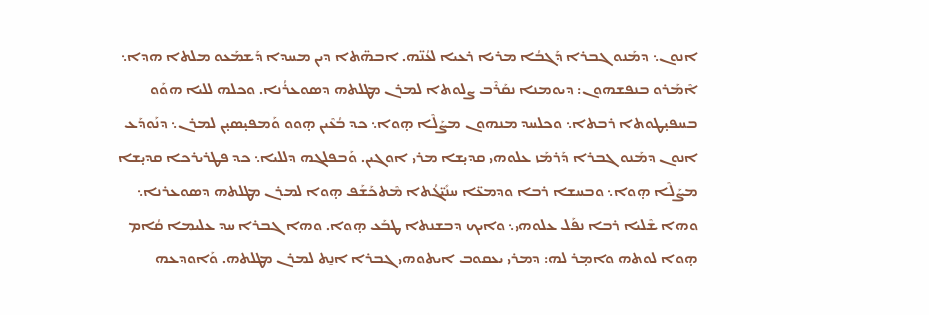ܐܢܘܢ܆ ܕܡܰܢܘ ܓܒܪܐ ܕܰܓܒܳܐ ܡܪܝܐ ܪܥܝܐ ܠܥܳܢ̈ܗ. ܐܒܗ̈ܬܐ ܕܝܢ ܡܚܕܐ ܕܰܫܡܰܥܘ ܡܠܬܐ ܗܕܐ܆ ܐܶܡܰܪܘ ܒܢܦܫܗܘܢ: ܕܝܘܡܢܐ ܢܩܰܪܶܒ ܨܠܘܬܐ ܠܡܪܢ ܡܛܠܬܗ ܕܣܘܥܪܳܢܐ. ܘܟܠܗ ܠܠܝܐ ܗܘܰܘ ܒܚܦܝ̣ܛܘܬܐ ܪܒܬܐ܆ ܘܟܠܚܕ ܡܢܗܘܢ ܡܨܰܠܶܐ ܗ̣ܘܐ܆ ܟܕ ܒܳܥܶܝܢ ܗ̣ܘܘ ܘܰܡܦܝ̣ܣܝ̣ܢ ܠܡܪܢ܆ ܕܢܰܘܕܰܥ ܐܢܘܢ ܕܡܰܢܘ ܓܒܪܐ ܕܰܪܡܰܙ ܥܠܘܗܝ ܩܕܝ̣ܫܐ ܡܪܝ ܐܘܓܝܢ. ܘܰܒܦܠܓܗ ܕܠܠܝܐ܆ ܟܕ ܦܛܪܝܪܟܐ ܩܕܝ̣ܫܐ ܡܨܰܠܶܐ ܗ̣ܘܐ܆ ܘܒܚܫܐ ܪܒܐ ܘܕܡܥ̈ܐ ܚܢܺܝ̈ܓܳܬܐ ܡܶܬܟܰܫܰܦ ܗ̣ܘܐ ܠܡܪܢ ܡܛܠܬܗ ܕܣܘܥܪܢܐ܆ ܘܗܐ ܫܶܠܝܐ ܪܒܐ ܢܦܰܠ ܥܠܘܗܝ܆ ܘܐܝܟ ܕܒܫܢܬܐ ܛܒܰܥ ܗ̣ܘܐ. ܘܗܐ ܓܒܪܐ ܚܕ ܥܠܝܡܐ ܩܳܐܡ ܗ̣ܘܐ ܠܘܬܗ ܘܐܡ̣ܪ ܠܗ: ܕܡܪܝ ܝܥܩܘܒ ܐܝܬܘܗܝ ܓܒܪܐ ܐܢ̱ܬ ܠܡܪܢ ܡܛܠܬܗ. ܘܰܐܘܕܥܗ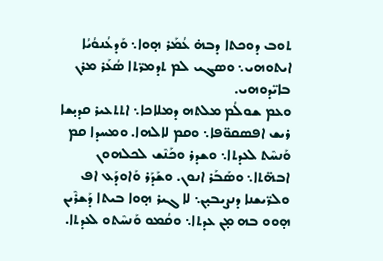ܬܘܒ ܕܘܟܬܐ ܕܒܗ̇ ܥܳܡܰܪ ܗ̣ܘܐ܆ ܘܰܕܥܳܢܘܳܝܳܐ ܐܝܬܘܗܝ܆ ܘܣܓܝ ܠܡ ܬܕܡܪ̈ܬܐ ܣܳܥܰܪ ܡܪܢ ܒܐܝ̈ܕܘܗܝ.
ܘܥܡ ܫܘܠܳܡ ܡܠܬܗ ܕܡܠܐܟܐ܆ ܐܬܬܥܝܪ ܩܕܝ̣ܫܐ ܪܝܫ ܐܦܣܩܘ̈ܦܐ܆ ܘܩܡ ܠܐܠܗܐ. ܘܡܚܕܐ ܩܡ ܘܰܢܚܶܬ ܠܥܕܬܐ܆ ܘܫܕܪ ܘܟܰܢܶܫ ܠܟܠܗܘܢ ܐܒܗ̈ܬܐ܆ ܘܣܰܒܰܪ ܐܢܘܢ. ܘܫܰܕܰܪ ܘܰܐܘܕܰܥ ܐܦ ܘܠܪ̈ܝܫܢܐ ܕܢܨܝܒܝ̣ܢ܆ ܠܐ ܓܝܪ ܗ̣ܘܐ ܒܝܬܐ ܕܰܫܪܶܝܢ ܗ̣ܘܘ ܒܗ ܡ̣ܢ ܥܕܬܐ܆ ܘܩܳܡܘ ܘܰܢܚܶܬܘ ܠܥܕܬܐ.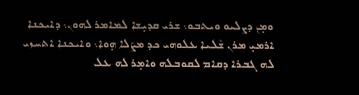ܘܡ̣ܢ ܕܨܠܝܘ ܘܝܬܒܘ܆ ܫܪܝ ܩܕܝ̣ܫܐ ܠܡܐܡܪ ܠܗܘܢ܆ ܕܐܝܟܢܐ ܐܪܡܝ̣ ܡܪܢ ܫܶܠܝܐ ܥܠܘܗܝ ܟܕ ܡܨܰܠܐ ܗ̣ܘܐ܆ ܘܐܝܟܢܐ ܐܬܚܙܝ ܠܗ ܓܒܪܐ ܕܩܐܡ ܠܩܘܒܠܗ ܘܐܡ̣ܪ ܠܗ ܥܠ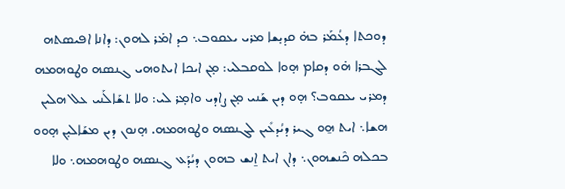ܕܘܟܬܐ ܕܥܳܡܰܪ ܒܗ̇ ܩܕܝ̣ܫܐ ܡܪܝ ܝܥܩܘܒ܆ ܟܕ ܐܡ̇ܪ ܠܗܘܢ: ܕܐܢܐ ܐܦܝܣܬܗ ܠܓܒܪܐ ܗ̇ܘ ܕܩܐܡ ܗ̣ܘܐ ܠܘܩܒܠܝ: ܡ̣ܢ ܐܝܟܐ ܐܝܬܘܗܝ ܓܢܣܗ ܘܛܘܗܡܗ ܕܡܪܝ ܝܥܩܘܒ؟ ܗ̣ܘ ܕܝܢ ܫܰܢܝ ܡ̣ܢ ܨܐܕܝ ܘܐܡ̣ܪ ܠܝ: ܘܠܐ ܬܫܰܐܠܰܢܝ ܥܠ ܗܠܝܢ ܗܫܐ܆ ܐܝܬ ܗ̱ܘ ܓܝܪ ܕܝܳܕܥܺܝܢ ܠܓܢܣܗ ܘܛܘܗܡܗ. ܗ̣ܢܘܢ ܕܝܢ ܡܫܰܐܠܝ̣ܢ ܗ̣ܘܘ ܒܟܠܗ ܟܶܢܫܗܘܢ܆ ܕܐܢ ܐܝܬ ܐ̱ܢܫ ܒܗܘܢ ܕܝܳܕܰܥ ܓܢܣܗ ܘܛܘܗܡܗ܆ ܘܠܐ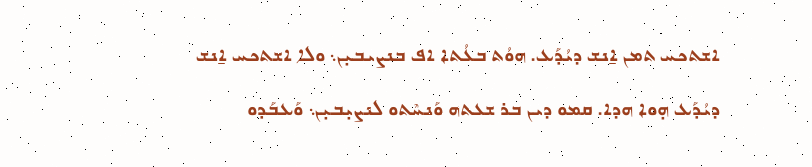ܐܫܬܟܚ ܬܡܢ ܐ̱ܢܫ ܕܝܳܕܰܥ. ܗܘܳܬ ܒܥܳܬܐ ܐܦ ܒܢܨܝܒܝ̣ܢ܆ ܘܠܐ ܐܫܬܟܚ ܐ̱ܢܫ ܕܝܳܕܰܥ ܗ̣ܘܐ ܗܕܐ. ܩܡܘ ܕܝܢ ܒܪ ܫܥܬܗ ܘܰܢܚܶܬܘ ܠܢܨܝ̣ܒܝ̣ܢ܆ ܘܰܥܒܰܕܘ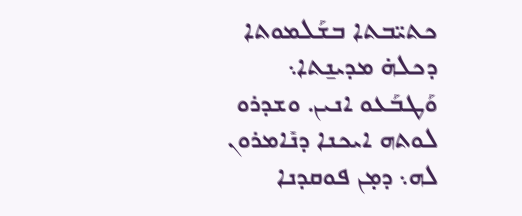ܟܬܝ̈ܒܬܐ ܒܫܰܠܡܘܬܐ ܕܟܠܗ̇ ܡܕܝܢ̱ܬܐ܆ ܘܰܛܒܰܥܘ ܐܢܝܢ. ܘܫܕܪܘ ܠܘܬܗ ܐܝܟܢܐ ܕܢܺܐܡܪܘܢ ܠܗ܆ ܕܡ̣ܢ ܦܘܩܕܢܐ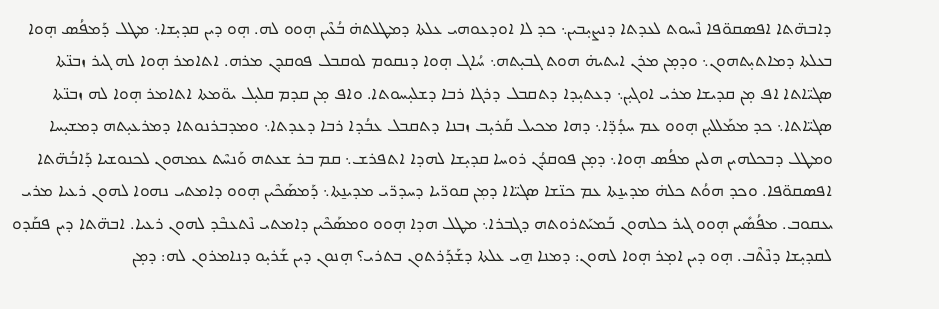ܕܐܒܗ̈ܬܐ ܐܦܣܩܘ̈ܦܐ ܢܶܚܘܬ ܠܥܕܬܐ ܕܢܨܝ̣ܒܝܢ܆ ܟܕ ܠܐ ܐܘܕܥܘܗܝ ܥܠܬܐ ܕܡܛܠܬܗ̇ ܒܳܥܶܝܢ ܗ̣ܘܘ ܠܗ. ܗ̣ܘ ܕܝܢ ܩܕܝ̣ܫܐ܆ ܡܛܠ ܕܰܡܦܳܣ ܗ̣ܘܐ ܒܥܠܬܐ ܕܡܐܬܝ̣ܬܗܘܢ܆ ܘܕܡ̣ܢ ܡܪܢ ܐܝܬܝܗ̇ ܗܘܬ ܓܒܝ̣ܬܗ܆ ܚܳܐܓ ܗ̣ܘܐ ܕܢܩܘܡ ܠܘܩܒܠ ܦܘܩܕܢ ܡܪܗ. ܐܬܐܡܪ ܗ̣ܘܐ ܠܗ ܓܝܪ ܙܒܢ̈ܬܐ ܣܓܝ̈ܐܬܐ ܐܦ ܡ̣ܢ ܩܕܝܫܐ ܡܪܝ ܐܘܓܝ̣ܢ܆ ܕܥܬܝ̣ܕܐ ܕܬܩܒܠ ܕܪܓܐ ܪܒܐ ܕܫܠܝ̣ܚܘܬܐ. ܘܐܦ ܡ̣ܢ ܩܕܡ ܩܠܝ̣ܠ ܝܘ̈ܡܬܐ ܐܬܐܡܪ ܗ̣ܘܐ ܠܗ ܙܒܢ̈ܬܐ ܣܓܝ̈ܐܬܐ܆ ܟܕ ܡܡܰܠܠܝ̣ܢ ܗ̣ܘܘ ܥܡ ܚܕܳܕ̈ܐ܆ ܕܗܐ ܡܟܝܠ ܩܰܪܝ̣ܒ ܙܒܢܐ ܕܬܩܒܠ ܥܒܳܕܐ ܪܒܐ ܕܥܕܬܐ܆ ܘܡܕܒܪܢܘܬܐ ܕܡܪܥܝ̣ܬܗ ܕܡܫܝ̣ܚܐ ܘܡܛܠ ܕܒܟܠܗܝܢ ܗܠܝܢ ܡܦܳܣ ܗ̣ܘܐ܆ ܕܡ̣ܢ ܦܘܩܕܳܢ ܪܘܚܐ ܩܕܝ̣ܫܐ ܠܗܕܐ ܐܬܦܪܫ܆ ܩܡ ܒܪ ܫܥܬܗ ܘܰܢܚܶܬ ܥܡܗܘܢ ܠܟܢܘܫܝܐ ܕܰܐܒܳܗ̈ܬܐ ܐܦܣܩܘ̈ܦܐ. ܘܟܕ ܗܘܳܬ ܟܠܗ̇ ܡܕܝܢ̱ܬܐ ܥܡ ܟܢ̈ܫܐ ܣܓܝ̈ܐܐ ܕܡ݂ܢ ܩܘܪ̈ܝܐ ܕܚܕܪ̈ܝ ܡܕܝܢ̱ܬܐ܆ ܕܰܡܣܰܟܶܝܢ ܗ̣ܘܘ ܕܐܡܬܝ ܢܗܘܐ ܠܗܘܢ ܪܥܝܐ ܡܪܝ ܝܥܩܘܒ. ܡܦܳܣܺܝܢ ܗ̣ܘܘ ܓܝܪ ܟܠܗܘܢ ܒܰܡܝܰܬܪܘܬܗ ܕܓܒܪܐ܆ ܡܛܠ ܗܕܐ ܗ̣ܘܘ ܘܡܣܰܟܶܝܢ ܕܐܡܬܝ ܢܶܬܥܒܶܕ ܠܗܘܢ ܪܥܝܐ. ܐܒܗ̈ܬܐ ܕܝܢ ܦܩܰܕܘ ܠܩܕܝ̣ܫܐ ܕܢܶܬܶܒ. ܗ̣ܘ ܕܝܢ ܐܡ̣ܪ ܗ̣ܘܐ ܠܗܘܢ: ܕܡܢܐ ܗ̱ܝ ܥܠܬܐ ܕܫܰܕܰܪܬܘܢ ܒܬܪܝ؟ ܗ̣ܢܘܢ ܕܝܢ ܫܰܪܝ̣ܘ ܕܢܐܡܪܘܢ ܠܗ: ܕܡ̣ܢ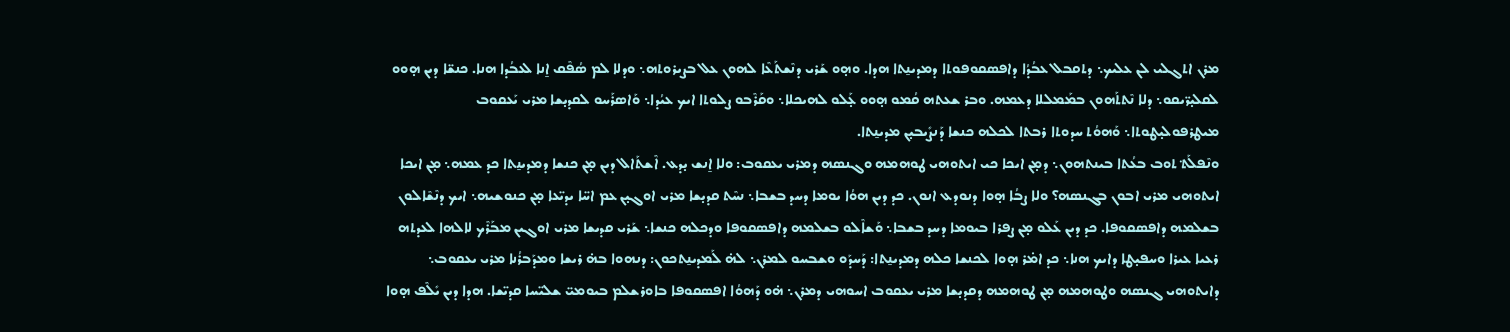ܡܪܢ ܐܬܓܠܝ ܠܢ ܥܠܝܟ܆ ܕܬܩܒܠ ܥܒܳܕܳܐ ܕܐܦܣܩܘܦܘܬܐ ܕܡܕܝܢ̱ܬܐ ܗܕܐ. ܘܗ̣ܘ ܫܰܪܝ ܕܢܶܫܬܰܥܶܐ ܠܗܘܢ ܥܠ ܒܨܝܪܘܬܗ܆ ܘܕܠܐ ܠܡ ܣܳܦܶܩ ܐ̱ܢܐ ܠܥܒܳܕܐ ܗܢܐ. ܟܢܫ̈ܐ ܕܝܢ ܗ̣ܘܘ ܠܩܠܝ̣ܪ̈ܝܩܘ܆ ܕܠܐ ܢܶܬܬܰܗܘܢ ܒܡܰܡܠܠܐ ܕܥܡܗ. ܘܒܪ ܫܥܬܗ ܩܳܡܘ ܗ̣ܘܘ ܥ̣ܰܠܘ ܠܗܝܟܠܐ܆ ܘܩܰܪܶܒܘ ܨܠܘܬܐ ܐܝܟ ܥܝܳܕܐ܆ ܘܰܐܣܪܰܚܘ ܠܩܕܝ̣ܫܐ ܡܪܝ ܝܰܥܩܘܒ ܡܝܛܪܦܘܠܝ̣ܛܘܬܐ܆ ܘܰܗܘܳܬ ܚܕܘܬܐ ܪܒܬܐ ܠܟܠܗ ܟܢܫܐ ܕܰܢܨܺܝܒܝ̣ܢ ܡܕܝܢ̱ܬܐ.
ܘܢܶܦܠܰܬ݀ ܬܘܒ ܒܥܳܬܐ ܒܝܢܬܗܘܢ܆ ܕܡ̣ܢ ܐܝܟܐ ܟܝ ܐܝܬܘܗܝ ܛܘܗܡܗ ܘܓܢܣܗ ܕܡܪܝ ܝܥܩܘܒ: ܘܠܐ ܐ̱ܢܫ ܝ̣ܕܥ. ܐܶܫܬܰܐܠ ܕܝܢ ܡ̣ܢ ܟܢܫܐ ܕܡܕܝܢ̱ܬܐ ܟܕ ܥܡܗ܆ ܡ̣ܢ ܐܝܟܐ ܐܝܬܘܗܝ ܡܪܝ ܐܒܘܢ ܒܓܢܣܗ؟ ܘܠܐ ܨܒܳܐ ܗ̣ܘܐ ܕܢܘܕܥ ܐܢܘܢ. ܟܕ ܕܝܢ ܗܘܳܐ ܝܘܡܐ ܕܚܕ ܒܫܒܐ܆ ܢܚܶܬ ܩܕܝ̣ܫܐ ܡܪܝ ܐܘܓܝ̣ܢ ܥܡ ܐܚ̈ܐ ܝܕܝ̈ܥܐ ܡ̣ܢ ܟܢܘܫܝܗ܆ ܐܝܟ ܕܢܶܫܶܐܠܘܢ ܒܫܠܡܗ ܕܐܦܣܩܘܦܐ. ܟܕ ܕܝܢ ܥܰܠܘ ܡ̣ܢ ܨܦܪܐ ܒܝܘܡܐ ܕܚܕ ܒܫܒܐ܆ ܘܰܫܐܶܠܘ ܒܫܠܡܗ ܕܐܦܣܩܘܦܐ ܘܕܟܠܗ ܟܢܫܐ܆ ܫܰܪܝ ܩܕܝܫܐ ܡܪܝ ܐܘܓܝܢ ܡܒܰܪܶܟ ܠܐܠܗܐ ܠܥܕܬܗ ܪܥܝܐ ܥܝܪܐ ܘܚܦܝ̣ܛܐ ܕܐܝܟ ܗܢܐ܆ ܟܕ ܐܡ̇ܪ ܗ̣ܘܐ ܠܟܢܫܐ ܟܠܗ ܕܡܕܝܢ̱ܬܐ: ܕܰܚܕܰܘ ܘܫܒܚܘ ܠܡܪܢ܆ ܠܗ̇ ܠܰܡܕܝܢ̱ܬܟܘܢ: ܕܢܗܘܐ ܒܗ̇ ܪܝܫܐ ܘܡܕܰܒܪܳܢܐ ܡܪܝ ܝܥܩܘܒ܆ ܕܐܝܬܘܗܝ ܓܢܣܗ ܘܛܘܗܡܗ ܡ̣ܢ ܛܘܗܡܗ ܕܩܕܝ̣ܫܐ ܡܪܝ ܝܥܩܘܒ ܐܚܘܗܝ ܕܡܪܢ܆ ܗ̇ܘ ܕܰܗܘܳܐ ܐܦܣܩܘܦܐ ܒܐܘܪܫܠܡ ܒܝܘܡܝ̈ ܫܠܝ̈ܚܐ ܩܕܝ̈ܫܐ. ܗܕܐ ܕܝܢ ܝܺܠܶܦ ܗ̣ܘܐ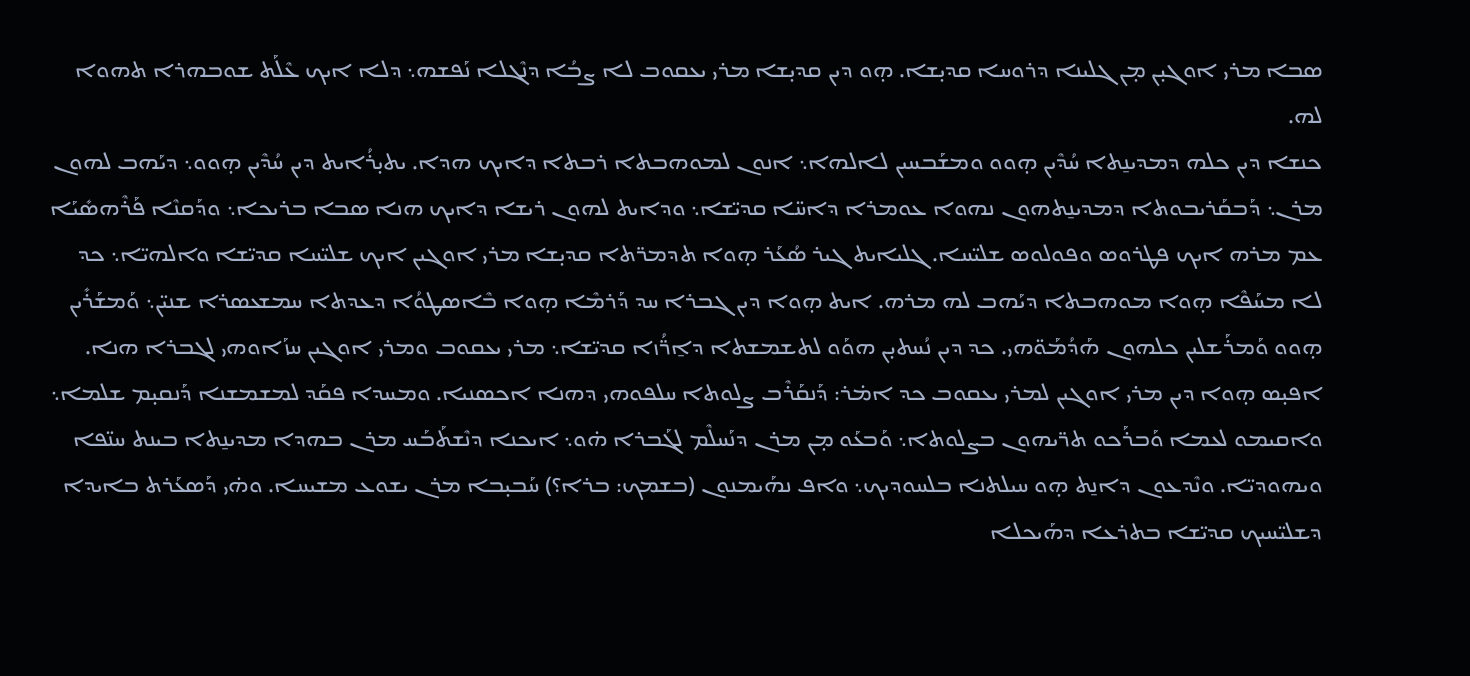ܣܒܐ ܡܪܝ ܐܘܓܝ̣ܢ ܡ̣ܢ ܓܠܝܢܐ ܕܪܘܚܐ ܩܕܝ̣ܫܐ. ܗ̣ܘ ܕܝܢ ܩܕܝ̣ܫܐ ܡܪܝ ܝܥܩܘܒ ܠܐ ܨܒܳܐ ܕܢܶܓܠܐ ܢܰܦܫܗ܆ ܕܠܐ ܐܝܟ ܥܶܠܰܬ ܫܘܒܗܪܐ ܬܗܘܐ ܠܗ.
ܟܢܫܐ ܕܝܢ ܟܠܗ ܕܡܕܝܢ̱ܬܐ ܚܳܕܶܝܢ ܗ̣ܘܘ ܘܡܫܰܒܚܝܢ ܠܐܠܗܐ܆ ܐܢܘܢ ܠܡܘܗܒܬܐ ܪܒܬܐ ܕܐܝܟ ܗܕܐ. ܝܬܝ̣ܪܳܐܝܬ ܕܝܢ ܚܳܕܶܝܢ ܗ̣ܘܘ܆ ܕܝܰܗܒ ܠܗܘܢ ܡܪܢ܆ ܕܰܒܩܰܪܝܒܘܬܐ ܕܡܕܝܢ̱ܬܗܘܢ ܢܗܘܐ ܥܘܡܪܐ ܕܐܚ̈ܐ ܩܕܝ̈ܫܐ܆ ܘܕܐܝܬ ܠܗܘܢ ܪܝܫܐ ܕܐܝܟ ܗܢܐ ܣܒܐ ܒܪܝܟܐ܆ ܘܕܰܩܢܶܐ ܦܰܪܶܗܣܺܝܰܐ ܥܡ ܡܪܗ ܐܝܟ ܦܛܪܘܣ ܘܦܘܠܘܣ ܫܠܝ̈ܚܐ. ܓܠܝܐܝܬ ܓܝܪ ܣܳܥܰܪ ܗ̣ܘܐ ܬܕܡܪ̈ܬܐ ܩܕܝ̣ܫܐ ܡܪܝ ܐܘܓܝܢ ܐܝܟ ܫܠܝ̈ܚܐ ܩܕܝ̈ܫܐ ܘܐܠܗܝ̈ܐ܆ ܟܕ ܠܐ ܡܚܰܦܶܐ ܗ̣ܘܐ ܡܘܗܒܬܐ ܕܝܰܗܒ ܠܗ ܡܪܗ. ܐܝܬ ܗ̣ܘܐ ܕܝܢ ܓܒܪܐ ܚܕ ܕܰܪܡܶܐ ܗ̣ܘܐ ܒܶܐܣܛܘܳܐ ܕܥܕܬܐ ܚܡܫܥܣܪܐ ܫܢܝ̈ܢ܆ ܘܰܡܫܰܪܺܝܢ ܗ̣ܘܘ ܘܰܡܪܰܫܠܝܢ ܟܠܗܘܢ ܗܰܕܳܡܰܘ̈ܗܝ. ܟܕ ܕܝܢ ܢܳܚܬܝ̣ܢ ܗܘܰܘ ܠܬܫܡܫܬܐ ܕܐ̱ܪ̈ܳܙܐ ܩܕܝ̈ܫܐ܆ ܡܪܝ ܝܥܩܘܒ ܘܡܪܝ ܐܘܓܝܢ ܚܙܰܐܘܗܝ ܠܓܒܪܐ ܗܢܐ. ܐܦܝ̣ܣ ܗ̣ܘܐ ܕܝܢ ܡܪܝ ܐܘܓܝܢ ܠܡܪܝ ܝܥܩܘܒ ܟܕ ܐܡ̇ܪ: ܕܰܢܩܰܪܶܒ ܨܠܘܬܐ ܚܠܦܘܗܝ ܕܗܢܐ ܐܟܣܢܝܐ. ܘܡܚܕܐ ܦܩܰܕ ܠܡܫܡܫܢܐ ܕܰܢܩܝ̣ܡ ܫܠܡܐ܆ ܘܐܩܝܡܘ ܠܥܡܐ ܘܰܒܪܰܟܘ ܬܪ̈ܝܗܘܢ ܒܨܠܘܬܐ܆ ܘܰܒܥܰܘ ܡ̣ܢ ܡܪܢ ܕܢܰܚܠܶܡ ܠܓܰܒܪܐ ܗ̇ܘ܆ ܐܝܟܢܐ ܕܢܶܫܬܰܒܰܚ ܡܪܢ ܒܗܕܐ ܡܕܝܢ̱ܬܐ ܒܝܢܬ ܚܢ̈ܦܐ ܘܝܗܘܕܝ̈ܐ. ܘܢܶܕܥܘܢ ܕܐܢ̱ܬ ܗ̣ܘ ܚܝܠܬܢܐ ܒܠܚܘܕܝܟ܆ ܘܐܦ ܢܗܰܝܡܢܘܢ (ܒܫܡܟ: ܒܪܐ؟) ܚܰܒܝ̣ܒܐ ܡܪܢ ܝܫܘܥ ܡܫܝܚܐ. ܘܗ̇ܝ ܕܰܣܥܰܪܬ ܒܐܝܕܐ ܕܫܠܝ̈ܚܝܟ ܩܕܝ̈ܫܐ ܒܬܪܥܐ ܕܗܰܝܟܠܐ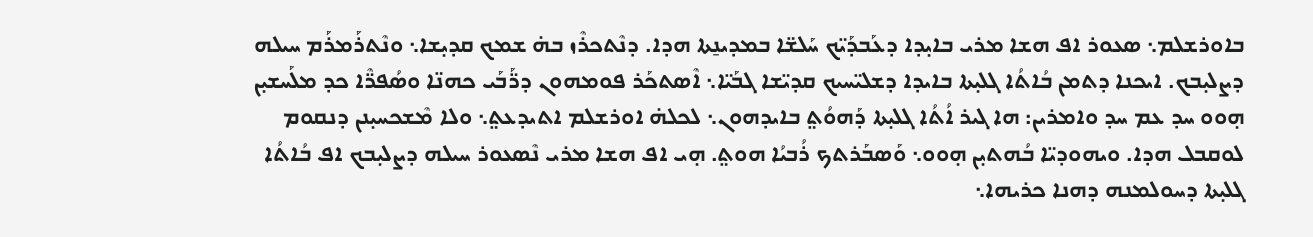ܒܐܘܪܫܠܡ܆ ܣܥܘܪ ܐܦ ܗܫܐ ܡܪܝ ܒܐܝ̣ܕܐ ܕܥܰܒܕܰܝ̈ܟ ܚܰܠܫ̈ܐ ܒܡܕܝܢ̱ܬܐ ܗܕܐ. ܕܢܶܬܟܪܶܙ ܒܗ̇ ܫܡܟ ܩܕܝ̣ܫܐ܆ ܘܢܶܬܪܰܡܪܰܡ ܚܝܠܗ ܕܨܠܝ̣ܒܟ. ܐܝܟܢܐ ܕܬܡܢ ܒܳܐܬܳܐ ܓܠܝ̣ܬܐ ܒܐܝܕܐ ܕܫܠܝ̈ܚܝܟ ܩܕܝ̈ܫܐ ܓܒܰܝ̈ܐ܆ ܐܶܣܬܟܰܪ ܦܘܡܗܘܢ ܕܪ̈ܰܒܰܝ ܟܗܢ̈ܐ ܘܣܳܦܪ̈ܶܐ ܟܕ ܡܠܰܚܫܝ̣ܢ ܗ̣ܘܘ ܚܕ ܥܡ ܚܕ ܘܐܡܪܝܢ: ܗܐ ܓܝܪ ܐܳܬܳܐ ܓܠܝ̣ܬܐ ܕܰܗܘܳܬ݀ ܒܐܝܕܗܘܢ܆ ܠܟܠܗ̇ ܐܘܪܫܠܡ ܐܬܝܕܥܬ݀܆ ܘܠܐ ܡܶܫܟܚܝ̣ܢܢ ܕܢܩܘܡ ܠܘܩܒܠ ܗܕܐ. ܘܝܗܘܕܝ̈ܐ ܒܳܗܬܝ̣ܢ ܗ̣ܘܘ܆ ܘܰܣܒܰܪܬܟ ܪܳܒܝܳܐ ܗܘܬ݀. ܗ̣ܝ ܐܦ ܗܫܐ ܡܪܝ ܢܶܣܥܘܪ ܚܝܠܗ ܕܨܠܝ̣ܒܟ ܐܦ ܒܳܐܬܳܐ ܓܠܝ̣ܬܐ ܕܚܘܠܡܢܗ ܕܗܢܐ ܟܪܝܗܐ܆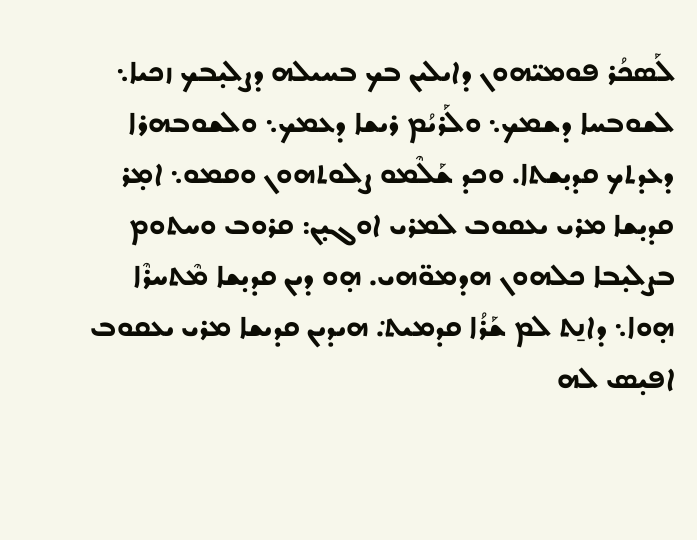ܠܰܣܟܳܪ ܦܘܡܝ̈ܗܘܢ ܕܐܝܠܝܢ ܒܟ ܒܚܝܠܗ ܕܨܠܝ̣ܒܟ ܙܟܝܐ܆ ܠܫܘܒܚܐ ܕܫܡܟ܆ ܘܠܰܪܝܳܡ ܪܝܫܐ ܕܥܡܟ܆ ܘܠܫܘܒܗܪܐ ܕܥܕܬܟ ܩܕܝ̣ܫܬܐ. ܘܟܕ ܫܰܠܶܡܘ ܨܠܘܬܗܘܢ ܘܩܡܘ܆ ܐܡ̣ܪ ܩܕܝ̣ܫܐ ܡܪܝ ܝܥܩܘܒ ܠܡܪܝ ܐܘܓܝ̣ܢ: ܩܪܘܒ ܘܚܬܘܡ ܒܨܠܝ̣ܒܐ ܟܠܗܘܢ ܗܕܡܘ̈ܗܝ. ܗ̣ܘ ܕܝܢ ܩܕܝ̣ܫܐ ܡܶܬܚܪܶܐ ܗ̣ܘܐ܆ ܕܐܢ̱ܬ ܠܡ ܫܰܪܳܐ ܩܕܡܝܬ݀. ܗܝܕܝܢ ܩܕܝܫܐ ܡܪܝ ܝܥܩܘܒ ܐܦܝ̣ܣ ܠܗ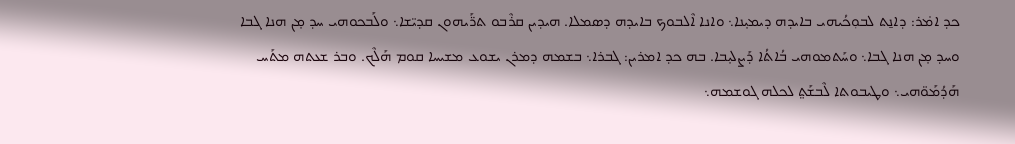ܟܕ ܐܡ̇ܪ: ܕܐܢ̱ܬ ܠܒܘ݂ܟܳܝܗܝ ܒܐܝܕܗ ܕܝܡܝ̣ܢܐ܆ ܘܐܢܐ ܐܶܠܒܘܟ ܒܐܝܕܗ ܕܣܡܠܐ. ܗܝܕܝܢ ܩܪܶܒܘ ܬܪ̈ܰܝܗܘܢ ܩܕܝ̈ܫܐ܆ ܘܠܰܒܟܘܗܝ ܚܕ ܡ̣ܢ ܗܢܐ ܓܒܐ ܘܚܕ ܡ̣ܢ ܗܢܐ ܓܒܐ܆ ܘܚܰܬܡܘܗܝ ܒܳܐܬܳܐ ܕܰܨܠܝ̣ܒܐ. ܒܗ ܟܕ ܐܡܪܝܢ: ܓܒܪܐ܆ ܒܫܡܗ ܕܡܪܢ ܝܫܘܥ ܡܫܝܚܐ ܩܘܡ ܗܰܠܶܟ. ܘܒܪ ܫܥܬܗ ܡܬܰܚ ܗܰܕܳܡܰܘ̈ܗܝ܆ ܘܛܝܒܘܬܐ ܠܶܒܫܰܬ݀ ܠܟܠܗ ܓܘܫܡܗ܆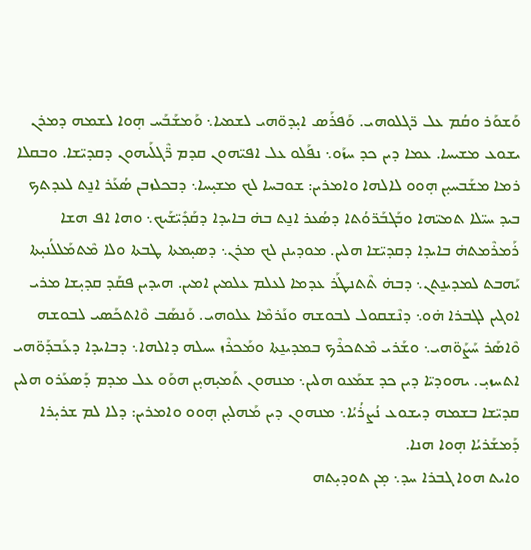ܘܰܫܘܰܪ ܘܩܳܡ ܥܠ ܪ̈ܓܠܘܗܝ. ܘܰܦܪܰܣ ܐܝ̣ܕܘ̈ܗܝ ܠܫܡܝܐ܆ ܘܰܡܫܰܒܰܚ ܗ̣ܘܐ ܠܫܡܗ ܕܡܪܢ ܝܫܘܥ ܡܫܝܚܐ. ܥܡܐ ܕܝܢ ܟܕ ܚܙܰܘ܆ ܢܦܰܠܘ ܥܠ ܐܦܝ̈ܗܘܢ ܩܕܡ ܪ̈ܶܓܠܰܝܗܘܢ ܕܩܕܝ̈ܫܐ. ܘܒܩܠܐ ܪܡܐ ܡܫܰܒܚܝ̣ܢ ܗ̣ܘܘ ܠܐܠܗܐ ܘܐܡܪܝܢ: ܫܘܒܚܐ ܠܟ ܡܫܝ̣ܚܐ܆ ܕܒܟܠܙܒܢ ܣܳܥܰܪ ܐܢ̱ܬ ܠܥܕܬܟ ܒܝܕ ܚܝ̈ܠܐ ܬܡܝ̈ܗܐ ܘܒܰܓܒܰܪ̈ܘܳܬܐ ܕܣܳܥܪ ܐܢ̱ܬ ܒܗ̇ ܒܐܝܕܐ ܕܩܰܕܺܝ̈ܫܰܝܟ܆ ܘܗܐ ܐܦ ܗܫܐ ܪܰܡܪܶܡܬܗ̇ ܒܐܝܕܐ ܕܩܕܝ̈ܫܐ ܗܠܝܢ. ܡܘܕܝܢܢ ܠܟ ܡܪܢ܆ ܕܣܝ̣ܡܬܐ ܛܒܬܐ ܘܠܐ ܡܶܬܡܰܠܠܳܢܝ̣ܬܐ ܝܰܗܒܬ ܠܡܕܝܢ̱ܬܢ܆ ܕܒܗ̇ ܬܶܬܢܛܰܪ ܥܕܡܐ ܠܥܠܡ ܥܠܡܝܢ ܐܡܝܢ. ܗܝܕܝܢ ܦܩܰܕ ܩܕܝ̣ܫܐ ܡܪܝ ܐܘܓܝܢ ܠܓܒܪܐ ܗ̇ܘ܆ ܕܢܶܫܩܘܠ ܠܒܘܫܗ ܘܢܰܪܡܶܐ ܥܠܘܗܝ. ܘܰܢܣܰܒ ܘܶܐܬܟܰܣܝ ܠܒܘܫܗ ܘܶܐܣܰܪ ܚܰܨܰܘ̈ܗܝ܆ ܘܫܰܪܝ ܡܶܬܟܪܶܟ ܒܡܕܝܢ̱ܬܐ ܘܡܰܟܪܶܙ ܚܝܠܗ ܕܐܠܗܐ܆ ܕܒܐܝܕܐ ܕܥܰܒܕܰܘ̈ܗܝ ܐܬܚܙܝ̣. ܝܗܘܕܝ̈ܐ ܕܝܢ ܟܕ ܫܡܰܥܘ ܗܠܝܢ܆ ܡܢܗܘܢ ܬܰܡܝ̣ܗܝ̣ܢ ܗܘܰܘ ܥܠ ܡܕܡ ܕܰܣܥܰܪܘ ܗܠܝܢ ܩܕܝ̈ܫܐ ܒܫܡܗ ܕܝܫܘܥ ܢܳܨܪܳܝܳܐ܆ ܡܢܗܘܢ ܕܝܢ ܡܰܗܠܝ̣ܢ ܗ̣ܘܘ ܘܐܡܪܝܢ: ܕܠܐ ܠܡ ܫܪܝ̣ܪܐ ܕܰܡܫܰܪܝܳܐ ܗ̣ܘܐ ܗܢܐ.
ܘܐܝܬ ܗܘܐ ܓܒܪܐ ܚܕ܆ ܡ̣ܢ ܬܘܕܝ̣ܬܗ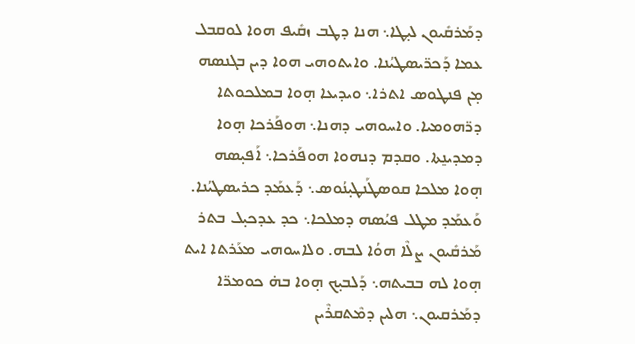ܕܡܰܪܩܺܝܘܢ ܠܝ̣ܛܐ܆ ܗܢܐ ܕܛܒ ܙܩܺܝܦ ܗܘܐ ܠܘܩܒܠ ܥܡܐ ܕܰܟܪ̈ܝܣܛܝܳܢܐ. ܘܐܝܬܘܗܝ ܗܘܐ ܕܝܢ ܒܓܢܣܗ ܡ̣ܢ ܦܢܛܘܣ ܐܬܪܐ܆ ܘܝܕܝܥܐ ܗ̣ܘܐ ܒܡܠܟܘܬܐ ܕܪ̈ܗܘܡܝܐ. ܘܐܚܘܗܝ ܕܗܢܐ܆ ܗܘܦܰܪܟܐ ܗ̣ܘܐ ܕܡܕܝܢ̱ܬܐ. ܘܩܕܡ ܕܢܗܘܐ ܗܘܦܰܪܟܐ܆ ܐܰܦܝ̣ܣܗ ܗ̣ܘܐ ܡܠܟܐ ܩܘܣܛܰܢܛܝ̣ܢܳܘܣ܆ ܕܰܥܡܰܕ ܟܪܝܣܛܝܳܢܐ. ܘܰܥܡܰܕ ܡܛܠ ܦܝܳܣܗ ܕܡܠܟܐ܆ ܟܕ ܥܕܟܝ̣ܠ ܒܬܪ ܡܰܪܩܺܝܘܢ ܨܠܶܐ ܗܘܳܐ ܠܒܗ. ܘܠܐܚܘܗܝ ܡܥܰܪܬܐ ܐܝܬ ܗ̣ܘܐ ܠܗ ܒܒܝܬܗ܆ ܕܰܠܒܝ̣ܟ ܗ̣ܘܐ ܒܗ̇ ܟܘܡܪ̈ܐ ܕܡܰܪܩܝܘܢ܆ ܗܠܝܢ ܕܡܶܬܩܪܶܝܢ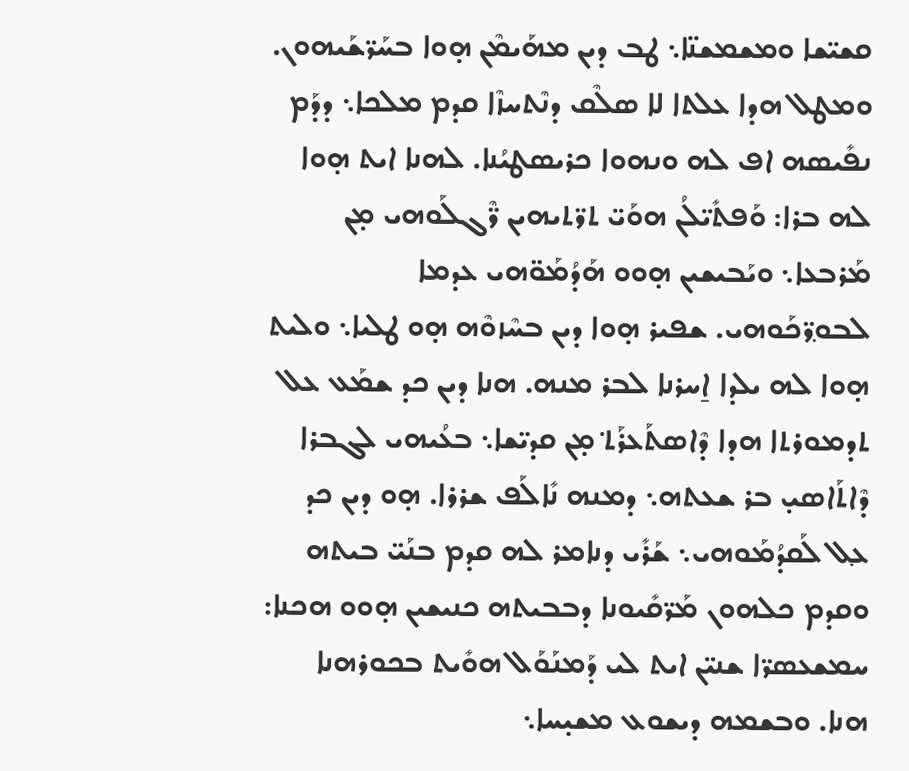ܩܫܝ̈ܫܐ ܘܡܫܡܫܢ̈ܐ܆ ܛܒ ܕܝܢ ܡܗܰܝܡܶܢ ܗ̣ܘܐ ܒܚܰܪ̈ܫܰܝܗܘܢ. ܘܡܛܠ ܗܕܐ ܥܠܬܐ ܠܐ ܣܠܶܩ ܕܢܶܬܚܙܶܐ ܩܕܡ ܡܠܟܐ܆ ܕܕܰܡ ܢܦܺܝܣܗ ܐܦ ܠܗ ܘܢܗܘܐ ܟܪܝܣܛܝܳܢܐ. ܠܗܢܐ ܐܝܬ ܗ̣ܘܐ ܠܗ ܒܪܐ: ܘܰܦܬܺܝ̈ܠܳܢ ܗܘܰܝ̈ ܬܪ̈ܬܝܗܝܢ ܪ̈ܶܓܠܰܘܗܝ ܡ̣ܢ ܡܰܪܒܥܐ܆ ܘܝܰܒܝܫܝܢ ܗ̣ܘܘ ܗܰܕܳܡܰܘ̈ܗܝ ܥܕܡܐ ܠܒܘ݂ܪ̈ܟܰܘܗܝ. ܫܦܝܪ ܗ̣ܘܐ ܕܝܢ ܒܚܶܙܘܶܗ ܗ̣ܘ ܛܠܝܐ܆ ܘܠܝܬ ܗ̣ܘܐ ܠܗ ܝܠܕܐ ܐ̱ܚܪܢܐ ܠܒܪ ܡܢܗ. ܗܢܐ ܕܝܢ ܟܕ ܫܡܰܥ ܥܠ ܬܕܡܘܪܬܐ ܗܕܐ ܕܶܐܣܬܰܥܪܰܬ݀ ܡ̣ܢ ܩܕܝ̈ܫܐ܆ ܒܥܳܝܗܝ ܠܓܒܪܐ ܕܶܐܬܰܐܣܝ̣ ܒܪ ܫܥܬܗ܆ ܕܡܢܗ ܢܺܐܠܰܦ ܫܪܪܐ. ܗ̣ܘ ܕܝܢ ܟܕ ܥ݂ܠ ܠܰܩܕܳܡܰܘܗܝ܆ ܫܰܪܺܝ ܕܢܐܡܪ ܠܗ ܩܕܡ ܒܢܰܝ̈ ܒܝܬܗ ܘܩܕܡ ܟܠܗܘܢ ܡܰܪ̈ܩܺܝܘܢܐ ܕܒܒܝܬܗ ܟܢܝܫܝܢ ܗ̣ܘܘ ܗܟܢܐ: ܚܡܫܥܣܪ̈ܐ ܫܢܝ̈ܢ ܐܝܬ ܠܝ ܕܰܡܢܰܘܰܠ ܗܘܺܝܬ ܒܟܘܪܗܢܐ ܗܢܐ. ܘܒܫܡܗ ܕܝܫܘܥ ܡܫܝ̣ܚܐ܆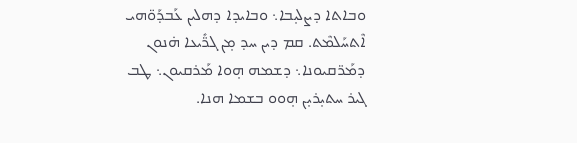ܘܒܐܬܐ ܕܨܠܝ̣ܒܐ܆ ܘܒܐܝܕܐ ܕܗܠܝܢ ܥܰܒܕܰܘ̈ܗܝ ܐܶܬܚܰܠܡܶܬ. ܩܡ ܕܝܢ ܚܕ ܡ̣ܢ ܓܪ̈ܺܝܥܐ ܗ̇ܢܘܢ ܕܡܰܪ̈ܩܝܘܢܐ܆ ܕܫܡܗ ܗ̣ܘܐ ܡܰܪܩܝܘܢ܆ ܛܒ ܓܝܪ ܚܬܝ̣ܪܝ̣ܢ ܗ̣ܘܘ ܒܫܡܐ ܗܢܐ.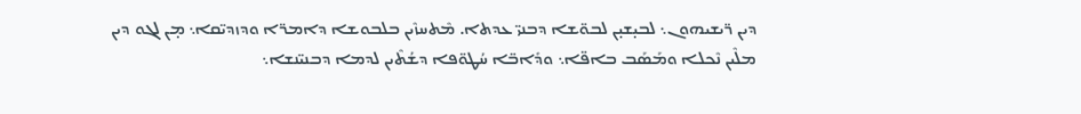ܕܝܢ ܪ̈ܝܫܝܗܘܢ܆ ܠܒܝ̣ܫܝ̣ܢ ܠܒܘ̈ܫܐ ܕܒܢܝ̈ ܥܕܬܐ. ܡܶܬܚܙܶܝܢ ܒܠܒܘܫܐ ܕܐܡܪ̈ܐ ܘܕܙܕܝ̈ܩܐ܆ ܡ̣ܢ ܠܓܘ ܕܝܢ ܡܠܶܝܢ ܢܶܟܠܐ ܘܡܰܣܰܒ ܒܐܦ̈ܐ܆ ܘܕܺܐܒ̈ܐ ܚܳܛܘ̈ܦܐ ܕܫܳܬܶܝܢ ܠܕܡܐ ܕܒܢܝ̈ܢܫܐ܆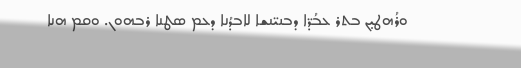ܘܪܳܗܛܝ̣ܢ ܒܬܪ ܥܒܳܕ̈ܐ ܕܒܢܝ̈ܢܫܐ ܠܐܒܕܳܢܐ ܕܥܡ ܣܛܢܐ ܪܒܗܘܢ. ܘܩܡ ܗܢܐ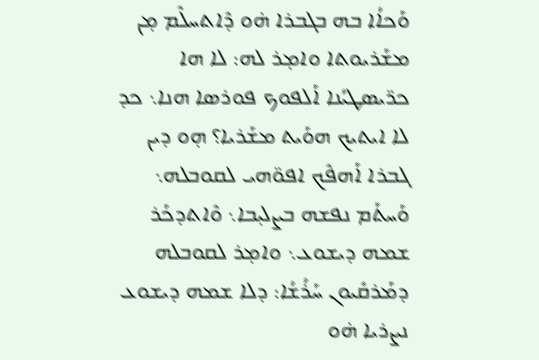ܘܰܟܐܳܐ ܒܗ ܒܓܒܪܐ ܗ̇ܘ ܕܶܐܬܚܠܶܡ ܡ̣ܢ ܡܫܰܪܝܘܬܐ ܘܐܡ̣ܪ ܠܗ: ܠܐ ܗܐ ܟܪ̈ܝܣܛܝܳܢܐ ܐܰܠܦܘܟ ܦܘܪܣܐ ܗܢܐ܆ ܟܕ ܠܐ ܐܝܬܝܟ ܗܘܰܝܬ ܡܫܰܪܝܐ؟ ܗ̣ܘ ܕܝܢ ܓܒܪܐ ܐܰܗܦܶܟ ܐܦܘ̈ܗܝ ܠܩܘܒܠܗ܆ ܘܰܚܬܰܡ ܢܦܫܗ ܒܨܠܝ̣ܒܐ܆ ܘܶܐܬܕܟܰܪ ܫܡܗ ܕܝܫܘܥ܆ ܘܐܡ̣ܪ ܠܩܘܒܠܗ ܕܡܰܪܩܺܝܘܢ ܚܰܪܳܫܳܐ: ܕܠܐ ܫܡܗ ܕܝܫܘܥ ܢܨܪܝܐ ܗ̇ܘ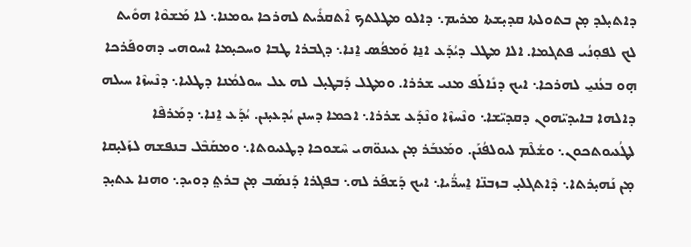ܕܐܬܝ̣ܠܕ ܡ̣ܢ ܒܬܘܠܬܐ ܩܕܝ̣ܫܬܐ ܡܪܝܡ܆ ܕܐܠܘ ܡܛܠܬܟ ܐܶܬܩܪܺܝܬ ܠܗܪܟܐ ܝܘܡܢܐ܆ ܠܐ ܡܰܫܘܶܐ ܗܘܺܝܬ ܠܟ ܠܦܘ݂ܢܳܝ ܦܬܓܡܐ. ܐܠܐ ܡܛܠ ܕܝܳܕܰܥ ܐܢ̱ܐ ܘܰܡܦܳܣ ܐ̱ܢܐ܆ ܕܓܒܪܐ ܛܒܐ ܘܚܟܝ̣ܡܐ ܐܚܘܗܝ ܕܗܘܦܰܪܟܐ ܗ̣ܘ ܒܥܳܢܝ̱ ܠܗܪܟܐ܆ ܐܝܟ ܕܢܺܐܠܰܦ ܡܢܝ ܫܪܪܐ. ܘܡܛܠ ܕܰܒܛܝ̣ܠ ܠܗ ܥܠ ܚܘܠܡܳܢܐ ܕܛܠܝܐ܆ ܕܢܶܚܙܶܐ ܚܝܠܗ ܕܐܠܗܐ ܒܐܝܕܝ̈ܗܘܢ ܕܩܕܝ̈ܫܐ܆ ܘܢܶܚܙܶܐ ܘܢܶܕܰܥ ܫܪܪܐ܆ ܐܟܡܐ ܕܚܢܢ ܝܳܕܥܝ̣ܢܢ. ܝܳܕܰܥ ܐ̱ܢܐ܆ ܕܡܰܪܦܶܐ ܠܛܳܥܝܘܬܟܘܢ܆ ܘܫܳܠܶܡ ܠܝܘܠܦܳܢܰܢ. ܘܡܰܥܒܰܪ ܡ̣ܢ ܥܝܢܘ̈ܗܝ ܚܶܫܘܟܐ ܕܛܥܝܘܬܐ܆ ܘܡܩܰܒܶܠ ܒܢܦܫܗ ܠܙܰܠܝ̣ܩܐ ܡ̣ܢ ܢܰܗܝ̣ܪܬܐ܆ ܕܶܐܬܓܠܝ̣ ܒܙܒܢ̈ܐ ܐ̱ܚܪ̈ܳܝܐ܆ ܐܝܟ ܕܰܫܦܰܪ ܠܗ܆ ܒܦܓܪܐ ܕܰܢܣܰܒ ܡ̣ܢ ܒܪܬ݀ ܕܘܝܕ܆ ܘܗܢܐ ܥܬܝ̣ܕ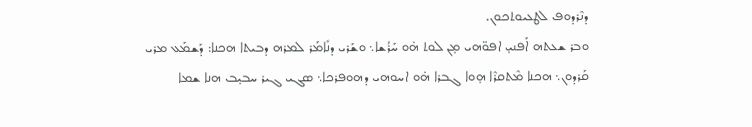ܕܢܶܪܕܘܦ ܠܛܥܝܘܬܟܘܢ.
ܘܒܪ ܫܥܬܗ ܐܰܦܢܝ̣ ܐܦܘ̈ܗܝ ܡ̣ܢ ܠܘܬ ܗ̇ܘ ܚܰܪܳܫܐ܆ ܘܫܰܪܝ ܕܢܺܐܡܰܪ ܠܡܪܗ ܕܒܝܬܐ ܗܟܢܐ: ܕܰܫܡܰܥ ܡܪܝ ܩܰܪܕܘܢ܆ ܗܟܢܐ ܡܶܬܩܪܶܐ ܗ̣ܘܐ ܓܒܪܐ ܗ̇ܘ ܐܚܘܗܝ ܕܗܘܦܪܟܐ܆ ܣܓܝ ܓܝܪ ܚܒܝ̣ܒ ܗܢܐ ܫܡܐ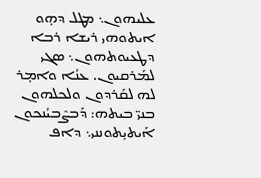ܥܠܝܗܘܢ܆ ܡܛܠ ܕܗ̣ܘ ܐܝܬܘܗܝ ܪܝܫܐ ܪܒܐ ܕܛܥܝܘܬܗܘܢ܆ ܣܓܝ ܠܡܰܪܩܝܘܢ. ܥܢܳܐ ܘܐܡ̣ܪ ܠܗ ܠܩܰܪܕܘܢ ܘܠܟܠܗܘܢ ܒܢܝ̈ ܒܝܬܗ: ܕܰܒܨܶܒܝܳܢܟܘܢ ܐܰܝܬܝ̣ܬܘܢܢܝ܆ ܕܐܦ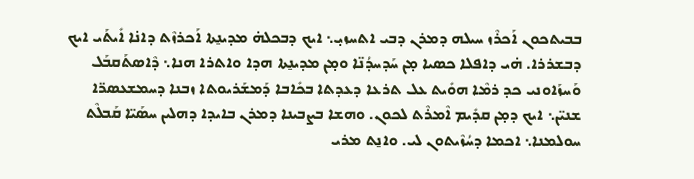ܒܒܝܬܟܘܢ ܐܰܟܪܶܙ ܚܝܠܗ ܕܡܪܢ ܕܒܝ ܐܬܚܙܝ̣܆ ܐܝܟ ܕܒܟܠܗ̇ ܡܕܝܢ̱ܬܐ ܐܰܟܪܙܶܬ ܕܐܢ̇ܐ ܐܺܝܬܰܝ ܐܝܟ ܕܒܫܪܪܐ. ܗ̇ܝ ܕܐܦܠܐ ܟܣܝܐ ܡ̣ܢ ܚܰܕܚܕܳܢ̈ܐ ܘܡ̣ܢ ܡܕܝܢ̱ܬܐ ܗܕܐ ܘܐܬܪܐ ܗܢܐ܆ ܕܶܐܣܬܰܩܒܰܠ ܘܰܚܙܰܐܘܢܝ ܟܕ ܪܡܶܐ ܗܘܺܝܬ ܥܠ ܬܪܥܐ ܕܥܕܬܐ ܒܟܺܐܒܐ ܕܰܡܫܰܪܝܘܬܐ ܙܒܢܐ ܕܚܡܫܥܣܪ̈ܐ ܫܢܝ̈ܢ܆ ܐܝܟ ܕܡ̣ܢ ܩܕܺܝܡ ܐܶܡܪܶܬ ܠܟܘܢ. ܘܗܫܐ ܒܨܒܝܢܐ ܕܡܪܢ ܒܐܝܕܐ ܕܗܠܝܢ ܚܣܰܝ̈ܐ ܩܰܒܠܶܬ ܚܘܠܡܢܐ܆ ܐܟܡܐ ܕܚܳܙܶܝܬܘܢ ܠܝ. ܘܐܢ̱ܬ ܡܪܝ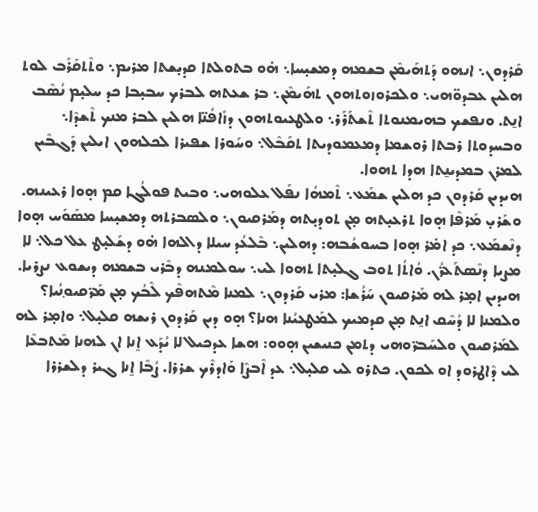ܩܰܪܕܘܢ܆ ܐܢܗܘ ܕܰܬܗܰܝܡܶܢ ܒܫܡܗ ܕܡܫܝ̣ܚܐ܆ ܗ̇ܘ ܒܬܘܠܬܐ ܩܕܝ̣ܫܬܐ ܡܪܝܡ܆ ܘܬܶܬܩܰܪܰܒ ܠܘܬ ܗܠܝܢ ܥܒܕܘ̈ܗܝ܆ ܘܠܟܪܘܙܘܬܗܘܢ ܬܗܰܝܡܶܢ܆ ܒܪ ܫܥܬܗ ܠܒܪܟ ܚܒܝ̣ܒܐ ܟܕ ܚܠܝ̣ܡ ܢܳܣܶܒ ܐܢ̱ܬ. ܘܢܦܫܟ ܒܗܝܡܢܘܬܐ ܬܶܫܬܰܪܰܪ܆ ܘܠܛܥܝܘܬܗܘܢ ܕܙܺܐܦܳܢ̈ܐ ܗܠܝܢ ܠܒܪ ܡܢܟ ܬܶܫܕܶܐ܆ ܘܒܚܕܘܬܐ ܪܒܬܐ ܪܘܫܡܐ ܕܡܥܡܘܕܝܬܐ ܬܩܰܒܶܠ܆ ܘܚܰܘܪܐ ܫܦܝܪܐ ܠܟܠܗܘܢ ܐܝܠܝܢ ܕܰܓܒܶܝܢ ܠܡܪܢ ܒܡܕܝܢ̱ܬܐ ܗܕܐ ܬܗܘܐ.
ܗܝܕܝܢ ܩܰܪܕܘܢ ܟܕ ܗܠܝܢ ܫܡܰܥ܆ ܬܶܡܗܳܐ ܢܦܰܠ ܥܠܘܗܝ܆ ܘܒܝܬ ܦܘܠܳܓܐ ܩܡ ܗ̣ܘܐ ܪܥܝܢܗ. ܘܫܰܪܝ̣ ܡܰܪܦܶܐ ܗ̣ܘܐ ܬܪܥܝ̣ܬܗ ܡ̣ܢ ܬܘܕܝ̣ܬܗ ܕܡܰܪܩܝܘܢ܆ ܘܠܣܒܪܬܗ ܕܡܫܝ̣ܚܐ ܡܣܰܘܰܚ ܗ̣ܘܐ ܕܢܶܫܡܰܥ܆ ܟܕ ܐܡ̇ܪ ܗ̣ܘܐ ܒܚܘܫܳܒܗ: ܕܗܠܝܢ܆ ܒܶܠܥܳܕ ܚܝܠܐ ܕܐܠܗܐ ܗ̇ܘ ܕܫܰܠܝ̣ܛ ܥܠ ܟܠ܆ ܠܐ ܡܨܝܐ ܕܢܶܣܬܰܥܪ̈ܳܢ. ܘܳܐܬܳܐ ܬܘܒ ܓܠܝ̣ܬܐ ܬܗܘܐ ܠܝ܆ ܚܘܠܡܢܗ ܕܒܶܪܝ ܒܫܡܗ ܕܝܫܘܥ ܢܨܪܝܐ. ܗܝܕܝܢ ܐܡ̣ܪ ܠܗ ܡܰܪܩܝܘܢ ܚܰܪܳܫܐ: ܡܪܝ ܩܰܪܕܘܢ܆ ܠܡܢܐ ܡܶܬܗܦܶܟ ܠܶܒܳܟ ܡ̣ܢ ܡܰܪ̈ܩܝܘ݂ܢܳܝܐ؟ ܘܠܡܢܐ ܠܐ ܕܳܚܶܩ ܐܢ̱ܬ ܡ̣ܢ ܩܕܡܝܟ ܠܡܰܛܥܝܳܢܐ ܗܢܐ؟ ܗ̣ܘ ܕܝܢ ܩܰܪܕܘܢ ܪܝܫܗ ܩܠܝ̣ܠ܆ ܘܐܡ̣ܪ ܠܗ ܠܡܰܪܩܝܘܢ ܘܠܚܰܒܪ̈ܘܗܝ ܕܬܡܢ ܟܢܝܫܝܢ ܗ̣ܘܘ: ܗܫܐ ܥܕܟܝܠ ܠܐ ܝܳܕܰܥ ܐ̱ܢܐ ܐܢ ܠܗܢܐ ܡܶܬܒܥܶܐ ܠܝ ܕܶܐܛܪܘܕ ܐܘ ܠܟܘܢ. ܟܬܪܘ ܠܝ ܩܠܝ̣ܠ܆ ܥܕ ܐܶܒܨܶܐ ܘܰܐܕܪܶܟ ܫܪܪܐ. ܨܳܒܶܐ ܐ̱ܢܐ ܓܝܪ ܕܠܫܪܪܐ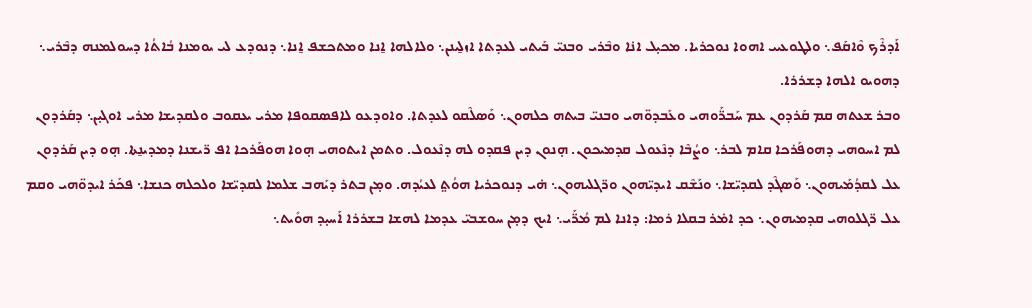ܐܰܕܪܶܟ ܘܶܐܩܰܦ܆ ܘܠܛܘܥܝܝ ܐܗܘܐ ܢܘܟܪܝܐ. ܡܟܝ̣ܠ ܐܢ̇ܐ ܘܒܶܪܝ ܘܒܢܝ̈ ܒܰܝܬܝ ܠܥܕܬܐ ܐܙܠ̱ܝܢܢ܆ ܘܠܐܠܗܐ ܐ̱ܢܐ ܘܡܬܟܫܦ ܐ̱ܢܐ܆ ܕܢܘܕܥ ܠܝ ܝܘܡܢܐ ܒܳܐܬܳܐ ܕܚܘܠܡܢܗ ܕܒܶܪܝ܆ ܕܗܘܝܘ ܐܠܗܐ ܕܫܪܪܐ.
ܘܒܪ ܫܥܬܗ ܩܡ ܩܰܪܕܘܢ ܥܡ ܚܰܒܪ̈ܰܘܗܝ ܘܥܰܒܕܘ̈ܗܝ ܘܒܢܝ̈ ܒܝܬܗ ܟܠܗܘܢ܆ ܘܰܣܠܶܩܘ ܠܥܕܬܐ. ܘܐܘܕܥܘ ܠܐܦܣܩܘܦܐ ܡܪܝ ܝܥܩܘܒ ܘܠܩܕܝܫܐ ܡܪܝ ܐܘܓܝ̣ܢ܆ ܕܩܰܪܕܘܢ ܠܡ ܐܚܘܗܝ ܕܗܘܦܰܪܟܐ ܩܐܡ ܠܒܪ܆ ܘܨܳܒܶܐ ܕܢܶܥܘܠ ܩܕܡܝܟܘܢ. ܗ̣ܢܘܢ ܕܝܢ ܦܩܕܘ ܠܗ ܕܢܶܥܘܠ. ܘܬܡܢ ܐܝܬܘܗܝ ܗ̣ܘܐ ܗܘܦܰܪܟܐ ܐܦ ܪ̈ܝܫܢܐ ܕܡܕܝܢ̱ܬܐ. ܗ̣ܘ ܕܝܢ ܩܰܪܕܘܢ ܥܠ ܠܩܕܳܡܰܝܗܘܢ܆ ܘܰܣܓܶܕ ܠܩܕܝ̈ܫܐ܆ ܘܢܰܫܶܩ ܐܝܕܝ̈ܗܘܢ ܘܪ̈ܓܠܝܗܘܢ܆ ܗ̇ܝ ܕܢܘܟܪܝܐ ܗܘܳܬ݀ ܠܥܝܳܕܗ. ܘܡ̣ܢ ܒܬܪ ܕܝܰܗܒ ܫܠܡܐ ܠܩܕܝ̈ܫܐ ܘܠܟܠܗ ܟܢܫܐ܆ ܦܟܰܪ ܐܝܕܘ̈ܗܝ ܘܩܡ ܥܠ ܪ̈ܓܠܘܗܝ ܩܕܡܝܗܘܢ܆ ܟܕ ܐܡ̇ܪ ܒܩܠܐ ܪܡܐ: ܕܐܢܐ ܠܡ ܡܳܪ̈ܰܝ܆ ܐܝܟ ܕܡ̣ܢ ܚܘܫܒܝ̈ ܥܕܡܐ ܠܗܫܐ ܒܫܪܪܐ ܐܰܚܝ̣ܕ ܗܘܺܝܬ܆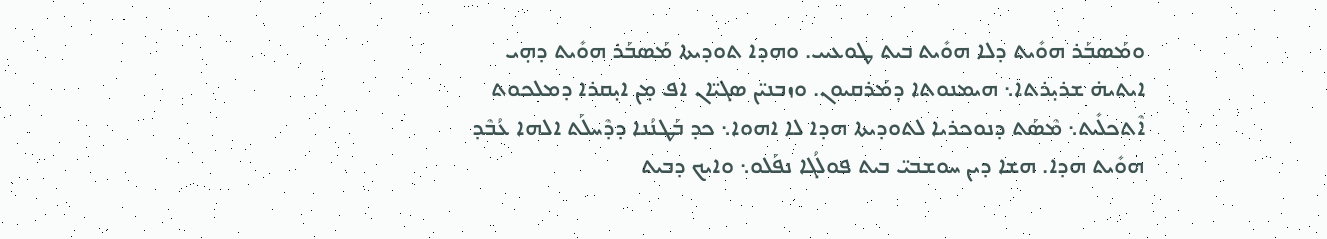ܘܡܰܣܒܰܪ ܗܘܺܝܬ ܕܠܐ ܗܘܺܝܬ ܒܝܬ ܛܘܥܝܝ. ܘܗܕܐ ܬܘܕܝܬܐ ܡܰܣܒܰܪ ܗܘܺܝܬ ܕܗ̣ܝ ܐܝܬܝܗ̇ ܫܪܝ̣ܪܬܐ܆ ܗܝܡܢܘܬܐ ܕܡܰܪܩܝܘܢ. ܘܙܒܢܝ̈ܢ ܣܓܝ̈ܐܢ ܐܦ ܡ̣ܢ ܐܝ̣ܩܪܐ ܕܡܠܟܘܬ ܐܶܬܟܠܺܝܬ܆ ܡܶܣܰܬ ܕܢܘܟܪܝܐ ܠܬܘܕܝܬܐ ܗܕܐ ܠܐ ܐܗܘܐ܆ ܟܕ ܒܰܛܢܳܢܐ ܕܕܶܚܠܰܬ ܐܠܗܐ ܥܳܒܶܕ ܗܘܺܝܬ ܗܕܐ. ܗܫܐ ܕܝܢ ܚܘܫܒܝ̈ ܒܝܬ ܦܘܠܳܓܐ ܢܦܰܠܘ܆ ܘܐܝܟ ܕܒܝܬ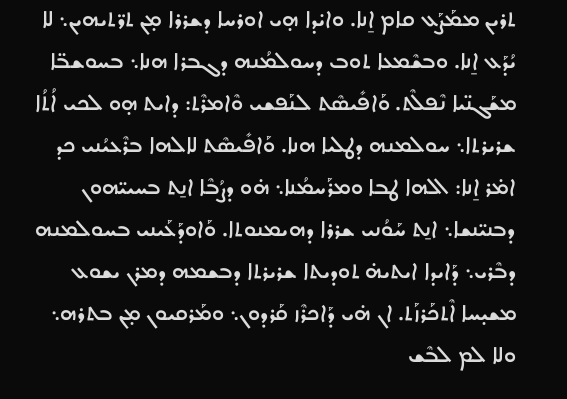ܬܪܝܢ ܡܡܰܨܰܥ ܩܐܡ ܐ̱ܢܐ. ܘܐܝ̇ܕܐ ܗ̣ܝ ܐܘܪܚܐ ܕܫܪܪܐ ܡ̣ܢ ܬܪ̈ܬܝܗܝܢ܆ ܠܐ ܝܳܕܰܥ ܐ̱ܢܐ. ܘܒܫܶܡܥܐ ܬܘܒ ܕܚܘܠܡܳܢܗ ܕܓܒܪܐ ܗܢܐ܆ ܒܚܘܫܒ̈ܐ ܡܫܰܓܢ̈ܝܐ ܢܶܦܠܶܬ. ܘܰܐܦܺܝܣܶܬ ܠܢܰܦܫܝ ܘܶܐܡܪܶܬ: ܕܐܝܬ ܗ̣ܘ ܠܟܝ ܐܳܬܳܐ ܫܪܝܪܬܐ܆ ܚܘܠܡܢܗ ܕܛܠܝܐ ܗܢܐ. ܘܰܐܦܺܝܣܶܬ ܠܐܠܗܐ ܒܪܶܥܝܳܢܝ ܟܕ ܐܡ̇ܪ ܐ̱ܢܐ: ܐܠܗܐ ܛܒܐ ܘܡܪܰܚܡܳܢܐ܆ ܗ̇ܘ ܕܨܳܒܶܐ ܐܢ̱ܬ ܒܚܝܝ̈ܗܘܢ ܕܒܢܝ̈ܢܫܐ܆ ܐܢ̱ܬ ܚܰܘܳܢܝ ܫܪܪܐ ܕܗܝܡܢܘܬܐ. ܘܰܐܘܕܰܥܰܝܢܝ ܒܚܘܠܡܢܗ ܕܒܶܪܝ܆ ܕܰܐܝܕܐ ܐܝܬܝܗ̇ ܬܘܕܝܬܐ ܫܪܝܪܬܐ ܕܒܫܡܗ ܕܡܪܢ ܝܫܘܥ ܡܫܝ̣ܚܐ ܐܶܬܟܰܪܙܰܬ. ܐܢ ܗ̇ܝ ܕܰܐܟܪܶܙ ܩܰܪܕܘܢ܆ ܘܡܰܪܩܝܘܢ ܡ̣ܢ ܒܬܪܗ܆ ܘܠܐ ܠܡ ܠܒܶܫ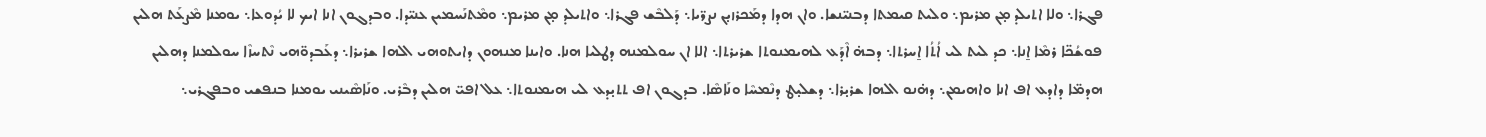ܦܓܪܐ܆ ܘܠܐ ܐܬܝܠܕ ܡ̣ܢ ܡܪܝܡ܆ ܘܠܝܬ ܩܝܡܬܐ ܕܒܢܝ̈ܢܫܐ. ܘܐܢ ܗܕܐ ܕܡܰܟܪܙܝ̣ܢ ܢܨܪ̈ܝܐ܆ ܕܰܠܒܶܫ ܦܓܪܐ܆ ܘܐܬܝܠܕ ܡ̣ܢ ܡܪܝܡ܆ ܘܡܶܬܢܰܚܡܝܢ ܥܢܝ̈ܕܐ. ܘܒܕܓܘܢ ܐܢܐ ܐܝܟ ܠܐ ܝܳܕܘܥܐ܆ ܝܘܡܢܐ ܡܶܨܥܰܬ ܗܠܝܢ ܦܘܫܳܟ̈ܐ ܪܡܶܐ ܐ̱ܢܐ܆ ܟܕ ܠܝܬ ܠܝ ܐܳܬܳܐ ܐ̱ܚܪܬܐ܆ ܕܒܗ̇ ܐܶܕܰܥ ܠܗܝܡܢܘܬܐ ܫܪܝܪܬܐ܆ ܐܠܐ ܐܢ ܚܘܠܡܢܗ ܕܛܠܝܐ ܗܢܐ. ܘܐܝܢܐ ܡܢܗܘܢ ܕܐܝܬܘܗܝ ܐܠܗܐ ܫܪܝܪܐ܆ ܕܥܰܒܕܘ̈ܗܝ ܢܶܬܚܙܶܐ ܚܘܠܡܢܐ ܕܗܠܝܢ ܗܕܡ̈ܐ ܕܐܕܥ ܐܦ ܐܢܐ ܘܐܗܝܡܢ܆ ܕܗ̇ܢܘ ܐܠܗܐ ܫܪܝ̣ܪܐ܆ ܕܫܠܝ̣ܛ ܕܢܶܡܚܶܐ ܘܢܰܐܣܶܐ. ܒܕܓܘܢ ܐܦ ܬܬܝ̣ܕܥ ܠܝ ܗܝܡܢܘܬܐ܆ ܥܠ ܐܦܝ̈ ܗܠܝܢ ܕܒܶܪܝ. ܘܢܰܐܣܶܝܢܝ ܝܘܡܢܐ ܒܢܦܫܝ ܘܒܦܓܪܝ܆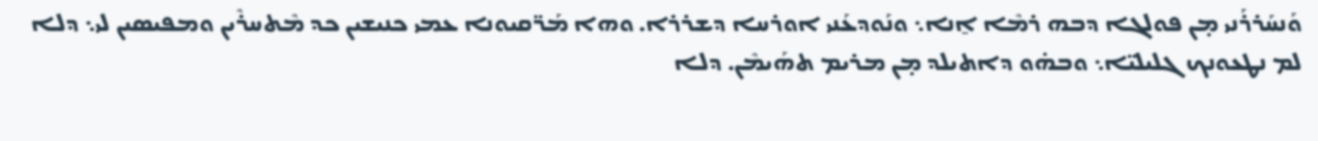ܘܰܢܚܰܪܪܰܢܝ ܡ̣ܢ ܦܘܠܓܐ ܕܒܗ ܪܡܶܐ ܐ̱ܢܐ܆ ܘܢܰܘܕܥܰܢܝ ܐܘܪܚܐ ܕܫܪܪܐ. ܘܗܐ ܡܰܪ̈ܩܝܘܢܐ ܥܡܝ ܟܢܝܫܝܢ ܟܕ ܡܶܬܚܪܶܝܢ ܘܡܦܝܣܝܢ ܠܝ܆ ܕܠܐ ܠܡ ܢܛܥܘܢܟ ܓܠܝܠܝ̈ܐ܆ ܘܒܗ̇ܘ ܕܐܬܝܠܕ ܡ̣ܢ ܡܪܝܡ ܬܗܰܝܡܶܢ. ܕܠܐ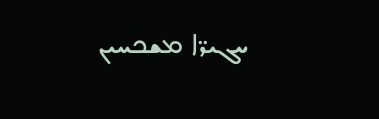ܚܓܝܪ̈ܐ ܡܫܟܚܝܢ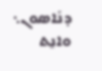ܕܢܰܐܣܘܢ܆ ܘܐܢ̱ܬ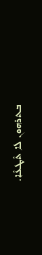ܒܬܪܗܘܢ ܠܐ ܬܶܛܥܶܐ.